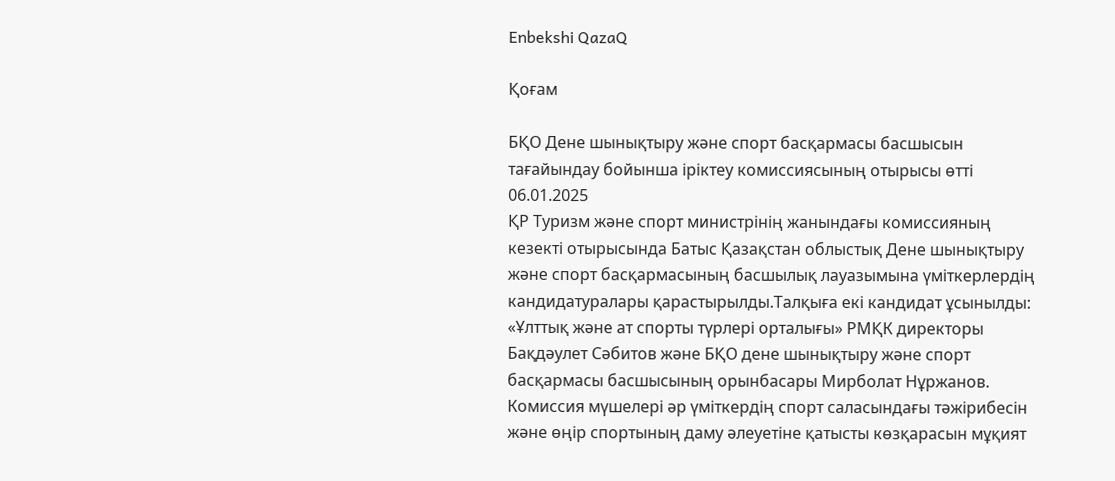Enbekshi QazaQ

Қоғам

БҚО Дене шынықтыру және спорт басқармасы басшысын тағайындау бойынша іріктеу комиссиясының отырысы өтті 06.01.2025
ҚР Туризм және спорт министрінің жанындағы комиссияның кезекті отырысында Батыс Қазақстан облыстық Дене шынықтыру және спорт басқармасының басшылық лауазымына үміткерлердің кандидатуралары қарастырылды.Талқыға екі кандидат ұсынылды: «Ұлттық және ат спорты түрлері орталығы» РМҚК директоры Бақдәулет Сәбитов және БҚО дене шынықтыру және спорт басқармасы басшысының орынбасары Мирболат Нұржанов. Комиссия мүшелері әр үміткердің спорт саласындағы тәжірибесін және өңір спортының даму әлеуетіне қатысты көзқарасын мұқият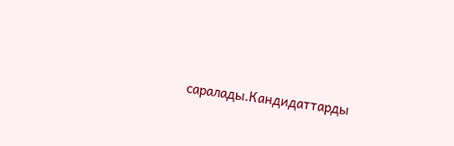саралады.Кандидаттарды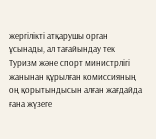жергілікті атқарушы орган ұсынады, ал тағайындау тек Туризм және спорт министрлігі жанынан құрылған комиссияның оң қорытындысын алған жағдайда ғана жүзеге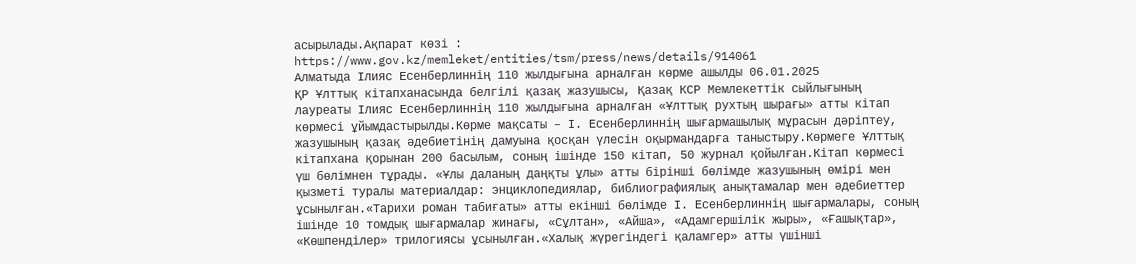асырылады.Ақпарат көзі : https://www.gov.kz/memleket/entities/tsm/press/news/details/914061
Алматыда Ілияс Есенберлиннің 110 жылдығына арналған көрме ашылды 06.01.2025
ҚР Ұлттық кітапханасында белгілі қазақ жазушысы, Қазақ КСР Мемлекеттік сыйлығының лауреаты Ілияс Есенберлиннің 110 жылдығына арналған «Ұлттық рухтың шырағы» атты кітап көрмесі ұйымдастырылды.Көрме мақсаты – І. Есенберлиннің шығармашылық мұрасын дәріптеу, жазушының қазақ әдебиетінің дамуына қосқан үлесін оқырмандарға таныстыру.Көрмеге Ұлттық кітапхана қорынан 200 басылым, соның ішінде 150 кітап, 50 журнал қойылған.Кітап көрмесі үш бөлімнен тұрады. «Ұлы даланың даңқты ұлы» атты бірінші бөлімде жазушының өмірі мен қызметі туралы материалдар: энциклопедиялар, библиографиялық анықтамалар мен әдебиеттер ұсынылған.«Тарихи роман табиғаты» атты екінші бөлімде І. Есенберлиннің шығармалары, соның ішінде 10 томдық шығармалар жинағы, «Сұлтан», «Айша», «Адамгершілік жыры», «Ғашықтар», «Көшпенділер» трилогиясы ұсынылған.«Халық жүрегіндегі қаламгер» атты үшінші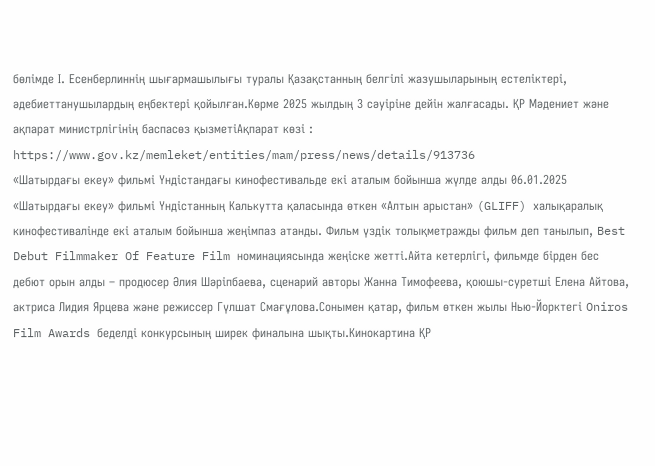бөлімде І. Есенберлиннің шығармашылығы туралы Қазақстанның белгілі жазушыларының естеліктері, әдебиеттанушылардың еңбектері қойылған.Көрме 2025 жылдың 3 сәуіріне дейін жалғасады. ҚР Мәдениет және ақпарат министрлігінің баспасөз қызметіАқпарат көзі : https://www.gov.kz/memleket/entities/mam/press/news/details/913736
«Шатырдағы екеу» фильмі Үндістандағы кинофестивальде екі аталым бойынша жүлде алды 06.01.2025
«Шатырдағы екеу» фильмі Үндістанның Калькутта қаласында өткен «Алтын арыстан» (GLIFF) халықаралық кинофестивалінде екі аталым бойынша жеңімпаз атанды. Фильм үздік толықметражды фильм деп танылып, Best Debut Filmmaker Of Feature Film номинациясында жеңіске жетті.Айта кетерлігі, фильмде бірден бес дебют орын алды – продюсер Әлия Шәріпбаева, сценарий авторы Жанна Тимофеева, қоюшы-суретші Елена Айтова, актриса Лидия Ярцева және режиссер Гүлшат Смағұлова.Сонымен қатар, фильм өткен жылы Нью-Йорктегі Oniros Film Awards беделді конкурсының ширек финалына шықты.Кинокартина ҚР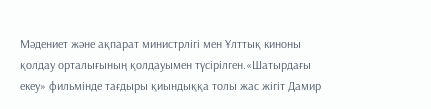Мәдениет және ақпарат министрлігі мен Ұлттық киноны қолдау орталығының қолдауымен түсірілген.«Шатырдағы екеу» фильмінде тағдыры қиындыққа толы жас жігіт Дамир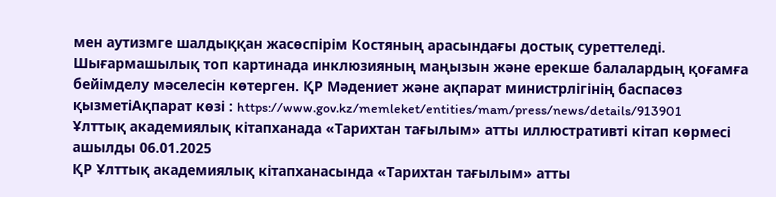мен аутизмге шалдыққан жасөспірім Костяның арасындағы достық суреттеледі. Шығармашылық топ картинада инклюзияның маңызын және ерекше балалардың қоғамға бейімделу мәселесін көтерген. ҚР Мәдениет және ақпарат министрлігінің баспасөз қызметіАқпарат көзі : https://www.gov.kz/memleket/entities/mam/press/news/details/913901
Ұлттық академиялық кітапханада «Тарихтан тағылым» атты иллюстративті кітап көрмесі ашылды 06.01.2025
ҚР Ұлттық академиялық кітапханасында «Тарихтан тағылым» атты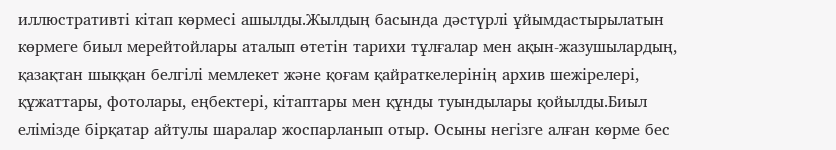иллюстративті кітап көрмесі ашылды.Жылдың басында дәстүрлі ұйымдастырылатын көрмеге биыл мерейтойлары аталып өтетін тарихи тұлғалар мен ақын-жазушылардың, қазақтан шыққан белгілі мемлекет және қоғам қайраткелерінің архив шежірелері, құжаттары, фотолары, еңбектері, кітаптары мен құнды туындылары қойылды.Биыл елімізде бірқатар айтулы шаралар жоспарланып отыр. Осыны негізге алған көрме бес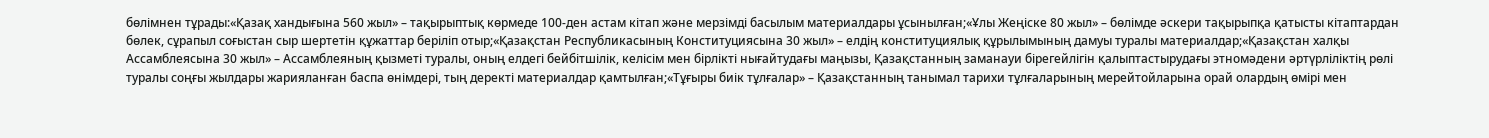бөлімнен тұрады:«Қазақ хандығына 560 жыл» – тақырыптық көрмеде 100-ден астам кітап және мерзімді басылым материалдары ұсынылған;«Ұлы Жеңіске 80 жыл» – бөлімде әскери тақырыпқа қатысты кітаптардан бөлек, сұрапыл соғыстан сыр шертетін құжаттар беріліп отыр;«Қазақстан Республикасының Конституциясына 30 жыл» – елдің конституциялық құрылымының дамуы туралы материалдар;«Қазақстан халқы Ассамблеясына 30 жыл» – Ассамблеяның қызметі туралы, оның елдегі бейбітшілік, келісім мен бірлікті нығайтудағы маңызы, Қазақстанның заманауи бірегейлігін қалыптастырудағы этномәдени әртүрліліктің рөлі туралы соңғы жылдары жарияланған баспа өнімдері, тың деректі материалдар қамтылған;«Тұғыры биік тұлғалар» – Қазақстанның танымал тарихи тұлғаларының мерейтойларына орай олардың өмірі мен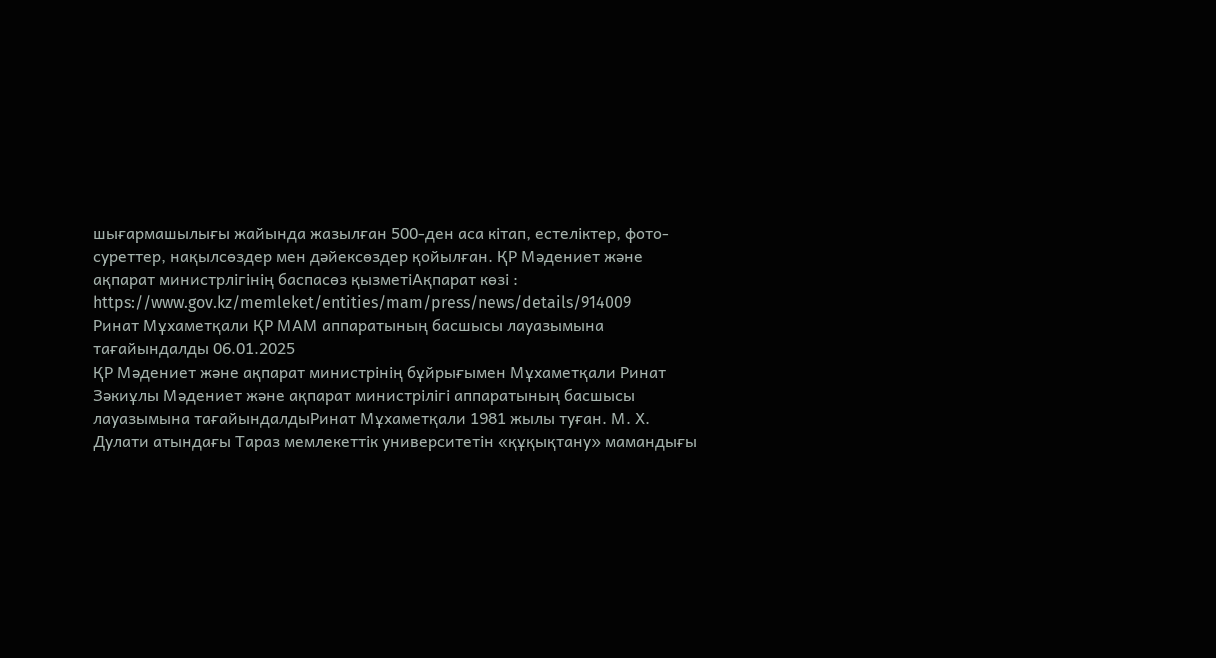шығармашылығы жайында жазылған 500-ден аса кітап, естеліктер, фото-суреттер, нақылсөздер мен дәйексөздер қойылған. ҚР Мәдениет және ақпарат министрлігінің баспасөз қызметіАқпарат көзі : https://www.gov.kz/memleket/entities/mam/press/news/details/914009
Ринат Мұхаметқали ҚР МАМ аппаратының басшысы лауазымына тағайындалды 06.01.2025
ҚР Мәдениет және ақпарат министрінің бұйрығымен Мұхаметқали Ринат Зәкиұлы Мәдениет және ақпарат министрілігі аппаратының басшысы лауазымына тағайындалдыРинат Мұхаметқали 1981 жылы туған. М. Х. Дулати атындағы Тараз мемлекеттік университетін «құқықтану» мамандығы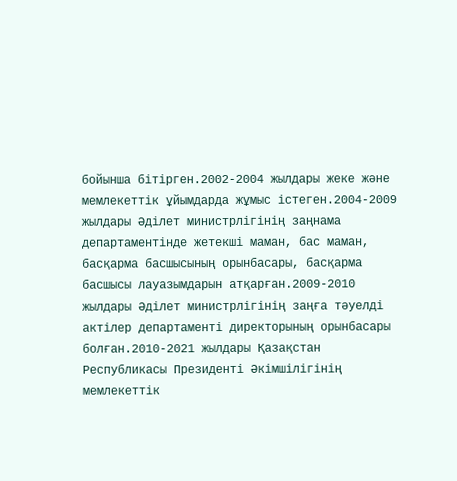бойынша бітірген.2002-2004 жылдары жеке және мемлекеттік ұйымдарда жұмыс істеген.2004-2009 жылдары Әділет министрлігінің заңнама департаментінде жетекші маман, бас маман, басқарма басшысының орынбасары, басқарма басшысы лауазымдарын атқарған.2009-2010 жылдары Әділет министрлігінің заңға тәуелді актілер департаменті директорының орынбасары болған.2010-2021 жылдары Қазақстан Республикасы Президенті Әкімшілігінің мемлекеттік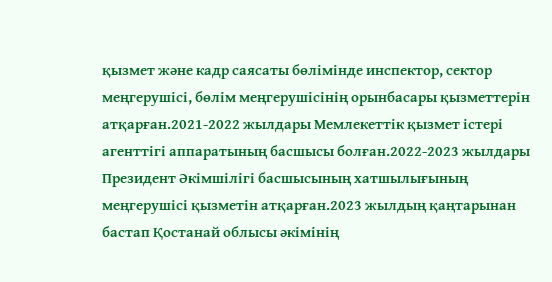қызмет және кадр саясаты бөлімінде инспектор, сектор меңгерушісі, бөлім меңгерушісінің орынбасары қызметтерін атқарған.2021-2022 жылдары Мемлекеттік қызмет істері агенттігі аппаратының басшысы болған.2022-2023 жылдары Президент Әкімшілігі басшысының хатшылығының меңгерушісі қызметін атқарған.2023 жылдың қаңтарынан бастап Қостанай облысы әкімінің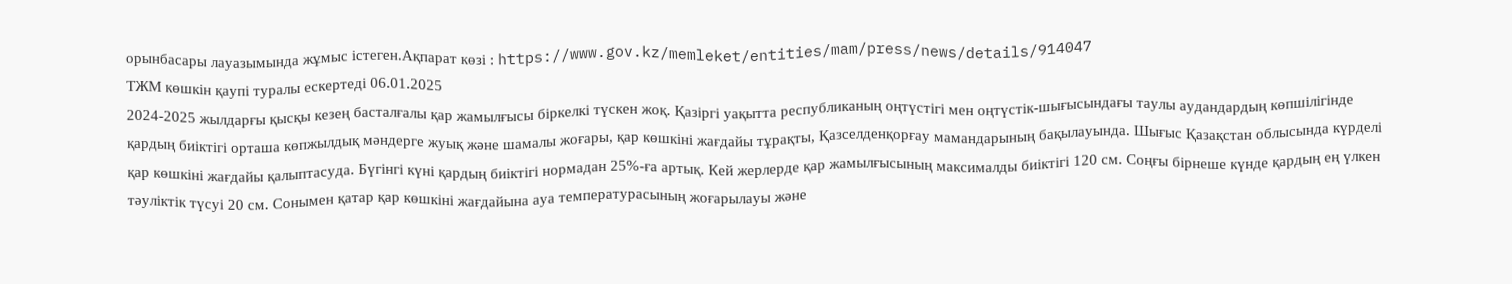орынбасары лауазымында жұмыс істеген.Ақпарат көзі : https://www.gov.kz/memleket/entities/mam/press/news/details/914047
ТЖМ көшкін қаупі туралы ескертеді 06.01.2025
2024-2025 жылдарғы қысқы кезең басталғалы қар жамылғысы біркелкі түскен жоқ. Қазіргі уақытта республиканың оңтүстігі мен оңтүстік-шығысындағы таулы аудандардың көпшілігінде қардың биіктігі орташа көпжылдық мәндерге жуық және шамалы жоғары, қар көшкіні жағдайы тұрақты, Қазселденқорғау мамандарының бақылауында. Шығыс Қазақстан облысында күрделі қар көшкіні жағдайы қалыптасуда. Бүгінгі күні қардың биіктігі нормадан 25%-ға артық. Кей жерлерде қар жамылғысының максималды биіктігі 120 см. Соңғы бірнеше күнде қардың ең үлкен тәуліктік түсуі 20 см. Сонымен қатар қар көшкіні жағдайына ауа температурасының жоғарылауы және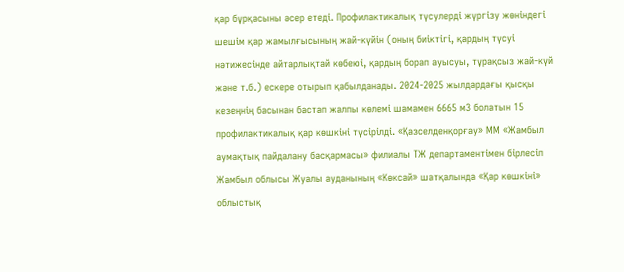қар бұрқасыны әсер етеді. Профилактикалық түсулерді жүргізу жөніндегі шешім қар жамылғысының жай-күйін (оның биіктігі, қардың түсуі нәтижесінде айтарлықтай көбеюі, қардың борап ауысуы, тұрақсыз жай-күй және т.б.) ескере отырып қабылданады. 2024-2025 жылдардағы қысқы кезеңнің басынан бастап жалпы көлемі шамамен 6665 м3 болатын 15 профилактикалық қар көшкіні түсірілді. «Қазселденқорғау» ММ «Жамбыл аумақтық пайдалану басқармасы» филиалы ТЖ департаментімен бірлесіп Жамбыл облысы Жуалы ауданының «Көксай» шатқалында «Қар көшкіні» облыстық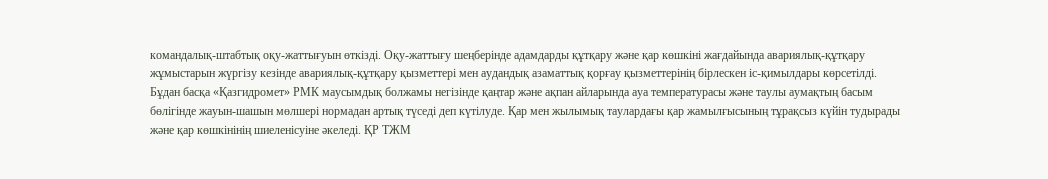командалық-штабтық оқу-жаттығуын өткізді. Оқу-жаттығу шеңберінде адамдарды құтқару және қар көшкіні жағдайында авариялық-құтқару жұмыстарын жүргізу кезінде авариялық-құтқару қызметтері мен аудандық азаматтық қорғау қызметтерінің бірлескен іс-қимылдары көрсетілді. Бұдан басқа «Қазгидромет» РМК маусымдық болжамы негізінде қаңтар және ақпан айларында ауа температурасы және таулы аумақтың басым бөлігінде жауын-шашын мөлшері нормадан артық түседі деп күтілуде. Қар мен жылымық таулардағы қар жамылғысының тұрақсыз күйін тудырады және қар көшкінінің шиеленісуіне әкеледі. ҚР ТЖМ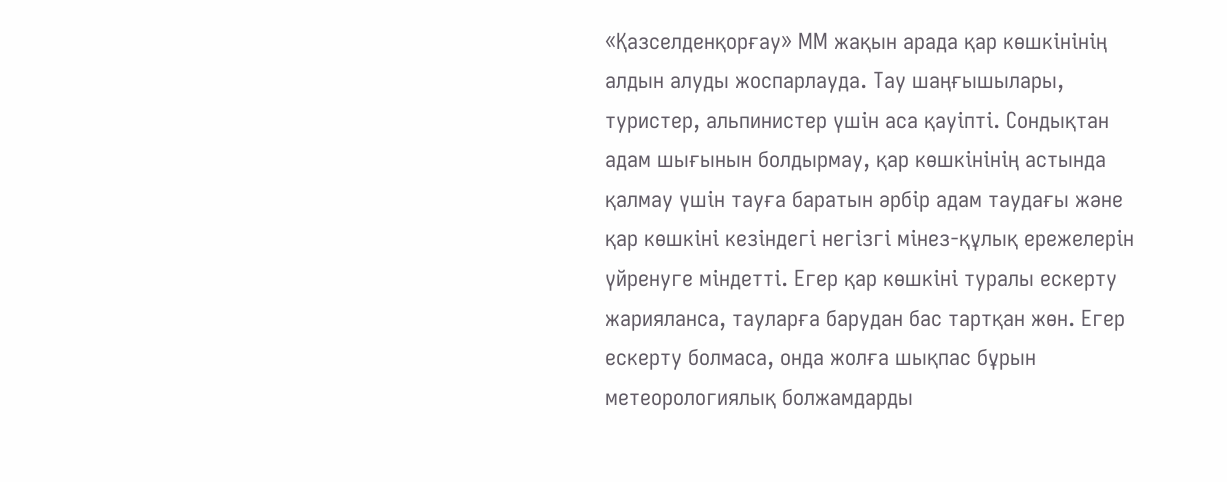«Қазселденқорғау» ММ жақын арада қар көшкінінің алдын алуды жоспарлауда. Тау шаңғышылары, туристер, альпинистер үшін аса қауіпті. Сондықтан адам шығынын болдырмау, қар көшкінінің астында қалмау үшін тауға баратын әрбір адам таудағы және қар көшкіні кезіндегі негізгі мінез-құлық ережелерін үйренуге міндетті. Егер қар көшкіні туралы ескерту жарияланса, тауларға барудан бас тартқан жөн. Егер ескерту болмаса, онда жолға шықпас бұрын метеорологиялық болжамдарды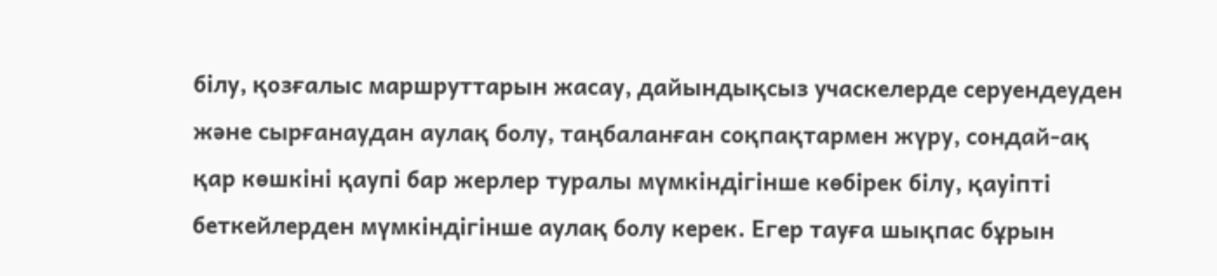білу, қозғалыс маршруттарын жасау, дайындықсыз учаскелерде серуендеуден және сырғанаудан аулақ болу, таңбаланған соқпақтармен жүру, сондай-ақ қар көшкіні қаупі бар жерлер туралы мүмкіндігінше көбірек білу, қауіпті беткейлерден мүмкіндігінше аулақ болу керек. Егер тауға шықпас бұрын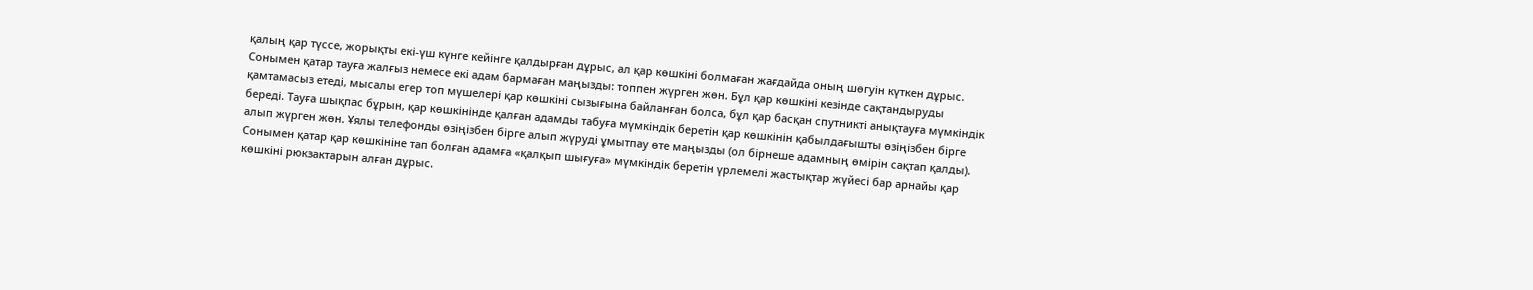қалың қар түссе, жорықты екі-үш күнге кейінге қалдырған дұрыс, ал қар көшкіні болмаған жағдайда оның шөгуін күткен дұрыс. Сонымен қатар тауға жалғыз немесе екі адам бармаған маңызды: топпен жүрген жөн. Бұл қар көшкіні кезінде сақтандыруды қамтамасыз етеді, мысалы егер топ мүшелері қар көшкіні сызығына байланған болса, бұл қар басқан спутникті анықтауға мүмкіндік береді. Тауға шықпас бұрын, қар көшкінінде қалған адамды табуға мүмкіндік беретін қар көшкінін қабылдағышты өзіңізбен бірге алып жүрген жөн. Ұялы телефонды өзіңізбен бірге алып жүруді ұмытпау өте маңызды (ол бірнеше адамның өмірін сақтап қалды). Сонымен қатар қар көшкініне тап болған адамға «қалқып шығуға» мүмкіндік беретін үрлемелі жастықтар жүйесі бар арнайы қар көшкіні рюкзактарын алған дұрыс.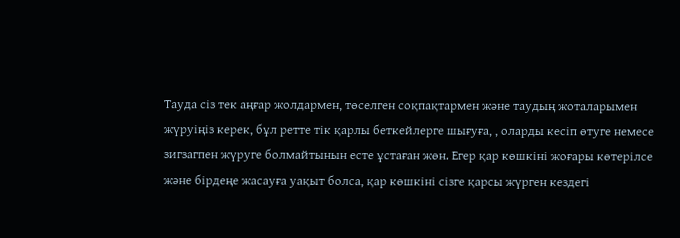Тауда сіз тек аңғар жолдармен, төселген соқпақтармен және таудың жоталарымен жүруіңіз керек, бұл ретте тік қарлы беткейлерге шығуға, , оларды кесіп өтуге немесе зигзагпен жүруге болмайтынын есте ұстаған жөн. Егер қар көшкіні жоғары көтерілсе және бірдеңе жасауға уақыт болса, қар көшкіні сізге қарсы жүрген кездегі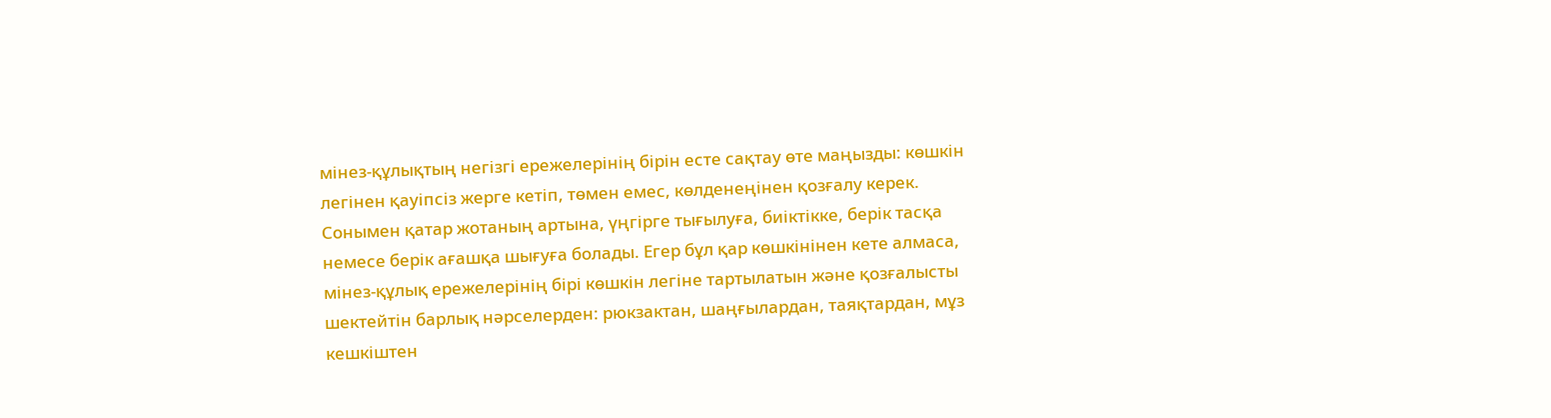мінез-құлықтың негізгі ережелерінің бірін есте сақтау өте маңызды: көшкін легінен қауіпсіз жерге кетіп, төмен емес, көлденеңінен қозғалу керек. Сонымен қатар жотаның артына, үңгірге тығылуға, биіктікке, берік тасқа немесе берік ағашқа шығуға болады. Егер бұл қар көшкінінен кете алмаса, мінез-құлық ережелерінің бірі көшкін легіне тартылатын және қозғалысты шектейтін барлық нәрселерден: рюкзактан, шаңғылардан, таяқтардан, мұз кешкіштен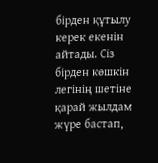бірден құтылу керек екенін айтады. Сіз бірден көшкін легінің шетіне қарай жылдам жүре бастап,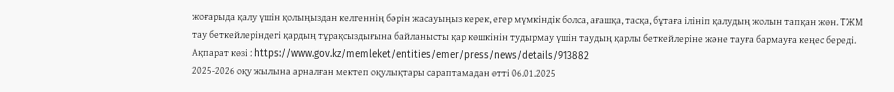жоғарыда қалу үшін қолыңыздан келгеннің бәрін жасауыңыз керек, егер мүмкіндік болса, ағашқа, тасқа, бұтаға ілініп қалудың жолын тапқан жөн. ТЖМ тау беткейлеріндегі қардың тұрақсыздығына байланысты қар көшкінін тудырмау үшін таудың қарлы беткейлеріне және тауға бармауға кеңес береді. Ақпарат көзі : https://www.gov.kz/memleket/entities/emer/press/news/details/913882
2025-2026 оқу жылына арналған мектеп оқулықтары сараптамадан өтті 06.01.2025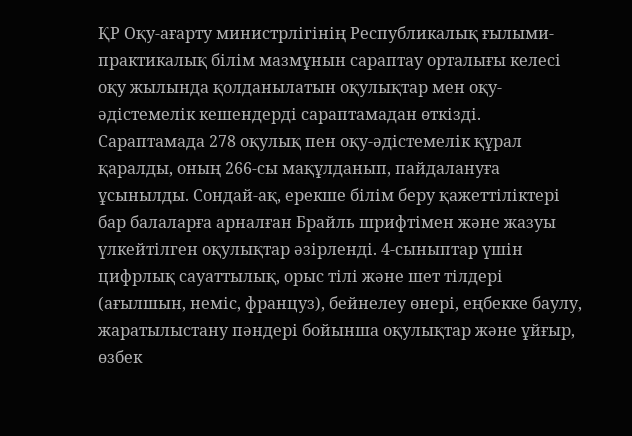ҚР Оқу-ағарту министрлігінің Республикалық ғылыми-практикалық білім мазмұнын сараптау орталығы келесі оқу жылында қолданылатын оқулықтар мен оқу-әдістемелік кешендерді сараптамадан өткізді. Сараптамада 278 оқулық пен оқу-әдістемелік құрал қаралды, оның 266-сы мақұлданып, пайдалануға ұсынылды. Сондай-ақ, ерекше білім беру қажеттіліктері бар балаларға арналған Брайль шрифтімен және жазуы үлкейтілген оқулықтар әзірленді. 4-сыныптар үшін цифрлық сауаттылық, орыс тілі және шет тілдері (ағылшын, неміс, француз), бейнелеу өнері, еңбекке баулу, жаратылыстану пәндері бойынша оқулықтар және ұйғыр, өзбек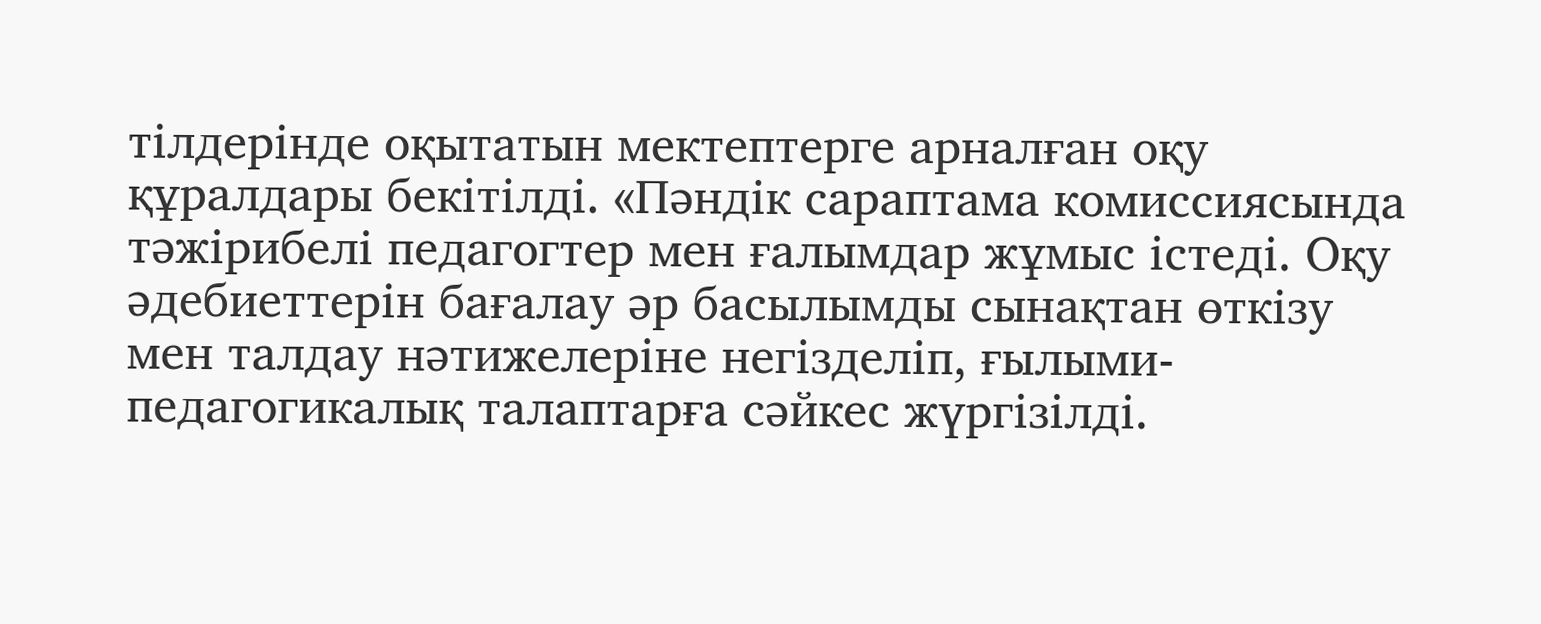тілдерінде оқытатын мектептерге арналған оқу құралдары бекітілді. «Пәндік сараптама комиссиясында тәжірибелі педагогтер мен ғалымдар жұмыс істеді. Оқу әдебиеттерін бағалау әр басылымды сынақтан өткізу мен талдау нәтижелеріне негізделіп, ғылыми-педагогикалық талаптарға сәйкес жүргізілді.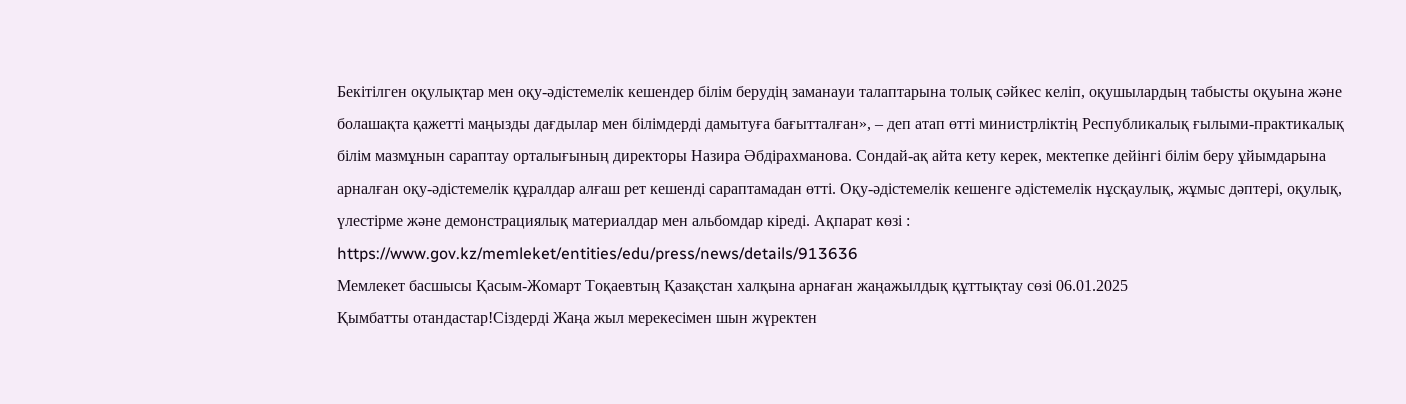Бекітілген оқулықтар мен оқу-әдістемелік кешендер білім берудің заманауи талаптарына толық сәйкес келіп, оқушылардың табысты оқуына және болашақта қажетті маңызды дағдылар мен білімдерді дамытуға бағытталған», – деп атап өтті министрліктің Республикалық ғылыми-практикалық білім мазмұнын сараптау орталығының директоры Назира Әбдірахманова. Сондай-ақ айта кету керек, мектепке дейінгі білім беру ұйымдарына арналған оқу-әдістемелік құралдар алғаш рет кешенді сараптамадан өтті. Оқу-әдістемелік кешенге әдістемелік нұсқаулық, жұмыс дәптері, оқулық, үлестірме және демонстрациялық материалдар мен альбомдар кіреді. Ақпарат көзі : https://www.gov.kz/memleket/entities/edu/press/news/details/913636
Мемлекет басшысы Қасым-Жомарт Тоқаевтың Қазақстан халқына арнаған жаңажылдық құттықтау сөзі 06.01.2025
Қымбатты отандастар!Сіздерді Жаңа жыл мерекесімен шын жүректен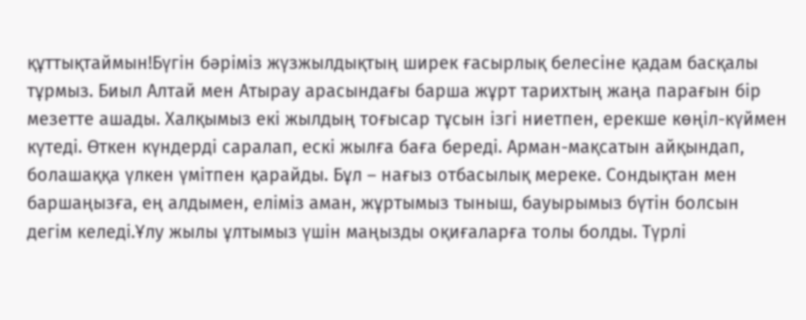құттықтаймын!Бүгін бәріміз жүзжылдықтың ширек ғасырлық белесіне қадам басқалы тұрмыз. Биыл Алтай мен Атырау арасындағы барша жұрт тарихтың жаңа парағын бір мезетте ашады. Халқымыз екі жылдың тоғысар тұсын ізгі ниетпен, ерекше көңіл-күймен күтеді. Өткен күндерді саралап, ескі жылға баға береді. Арман-мақсатын айқындап, болашаққа үлкен үмітпен қарайды. Бұл – нағыз отбасылық мереке. Сондықтан мен баршаңызға, ең алдымен, еліміз аман, жұртымыз тыныш, бауырымыз бүтін болсын дегім келеді.Ұлу жылы ұлтымыз үшін маңызды оқиғаларға толы болды. Түрлі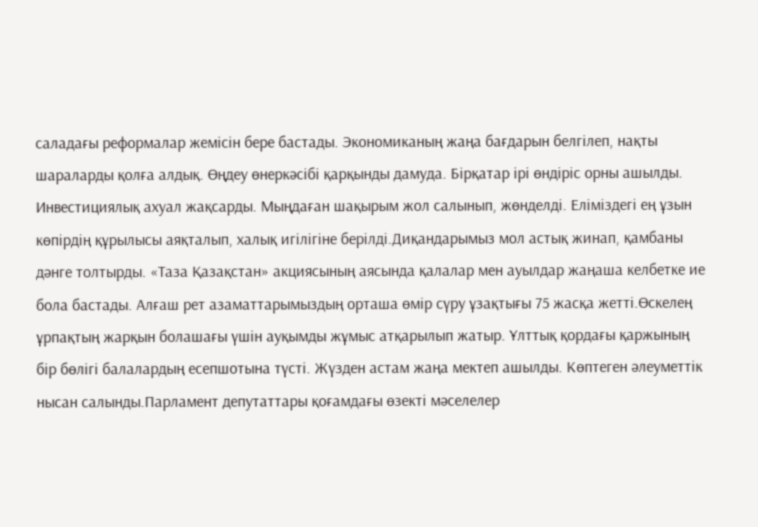саладағы реформалар жемісін бере бастады. Экономиканың жаңа бағдарын белгілеп, нақты шараларды қолға алдық. Өңдеу өнеркәсібі қарқынды дамуда. Бірқатар ірі өндіріс орны ашылды. Инвестициялық ахуал жақсарды. Мыңдаған шақырым жол салынып, жөнделді. Еліміздегі ең ұзын көпірдің құрылысы аяқталып, халық игілігіне берілді.Диқандарымыз мол астық жинап, қамбаны дәнге толтырды. «Таза Қазақстан» акциясының аясында қалалар мен ауылдар жаңаша келбетке ие бола бастады. Алғаш рет азаматтарымыздың орташа өмір сүру ұзақтығы 75 жасқа жетті.Өскелең ұрпақтың жарқын болашағы үшін ауқымды жұмыс атқарылып жатыр. Ұлттық қордағы қаржының бір бөлігі балалардың есепшотына түсті. Жүзден астам жаңа мектеп ашылды. Көптеген әлеуметтік нысан салынды.Парламент депутаттары қоғамдағы өзекті мәселелер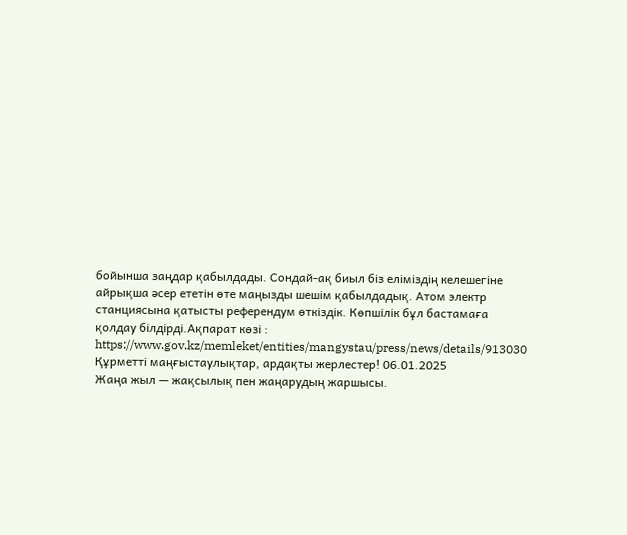бойынша заңдар қабылдады. Сондай-ақ биыл біз еліміздің келешегіне айрықша әсер ететін өте маңызды шешім қабылдадық. Атом электр станциясына қатысты референдум өткіздік. Көпшілік бұл бастамаға қолдау білдірді.Ақпарат көзі : https://www.gov.kz/memleket/entities/mangystau/press/news/details/913030
Құрметті маңғыстаулықтар, ардақты жерлестер! 06.01.2025
Жаңа жыл — жақсылық пен жаңарудың жаршысы.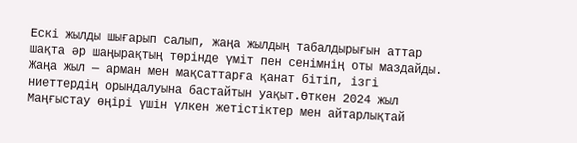Ескі жылды шығарып салып, жаңа жылдың табалдырығын аттар шақта әр шаңырақтың төрінде үміт пен сенімнің оты маздайды. Жаңа жыл — арман мен мақсаттарға қанат бітіп, ізгі ниеттердің орындалуына бастайтын уақыт.Өткен 2024 жыл Маңғыстау өңірі үшін үлкен жетістіктер мен айтарлықтай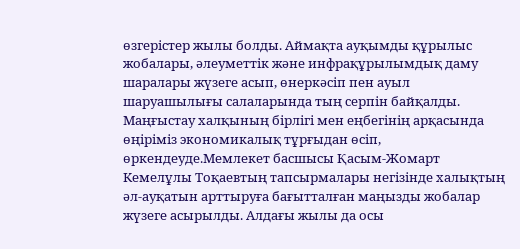өзгерістер жылы болды. Аймақта ауқымды құрылыс жобалары, әлеуметтік және инфрақұрылымдық даму шаралары жүзеге асып, өнеркәсіп пен ауыл шаруашылығы салаларында тың серпін байқалды. Маңғыстау халқының бірлігі мен еңбегінің арқасында өңіріміз экономикалық тұрғыдан өсіп, өркендеуде.Мемлекет басшысы Қасым-Жомарт Кемелұлы Тоқаевтың тапсырмалары негізінде халықтың әл-ауқатын арттыруға бағытталған маңызды жобалар жүзеге асырылды. Алдағы жылы да осы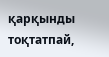қарқынды тоқтатпай,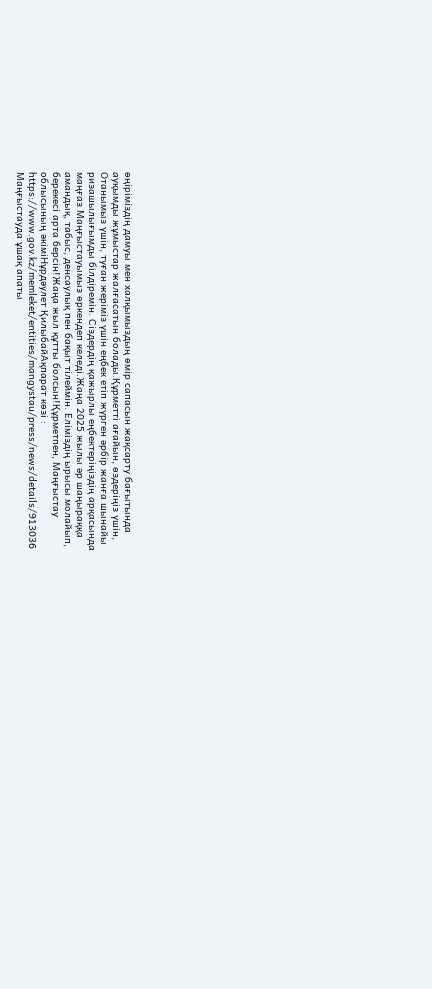өңіріміздің дамуы мен халқымыздың өмір сапасын жақсарту бағытында ауқымды жұмыстар жалғасатын болады.Құрметті ағайын, өздеріңіз үшін, Отанымыз үшін, туған жеріміз үшін еңбек етіп жүрген әрбір жанға шынайы ризашылығымды білдіремін. Сіздердің қажырлы еңбектеріңіздің арқасында маңғаз Маңғыстауымыз өркендеп келеді.Жаңа 2025 жылы әр шаңыраққа амандық, табыс, денсаулық пен бақыт тілеймін. Еліміздің ырысы молайып, берекесі арта берсін!Жаңа жыл құтты болсын!Құрметпен, Маңғыстау облысының әкіміНұрдәулет ҚилыбайАқпарат көзі : https://www.gov.kz/memleket/entities/mangystau/press/news/details/913036
Маңғыстауда ұшақ апаты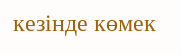кезінде көмек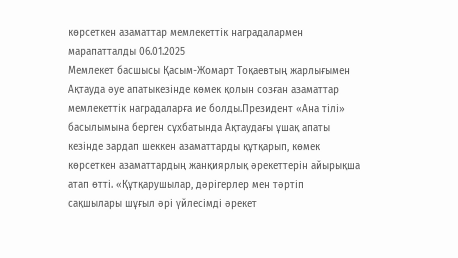көрсеткен азаматтар мемлекеттік наградалармен марапатталды 06.01.2025
Мемлекет басшысы Қасым-Жомарт Тоқаевтың жарлығымен Ақтауда әуе апатыкезінде көмек қолын созған азаматтар мемлекеттік наградаларға ие болды.Президент «Ана тілі» басылымына берген сұхбатында Ақтаудағы ұшақ апаты кезінде зардап шеккен азаматтарды құтқарып, көмек көрсеткен азаматтардың жанқиярлық әрекеттерін айырықша атап өтті. «Құтқарушылар, дәрігерлер мен тәртіп сақшылары шұғыл әрі үйлесімді әрекет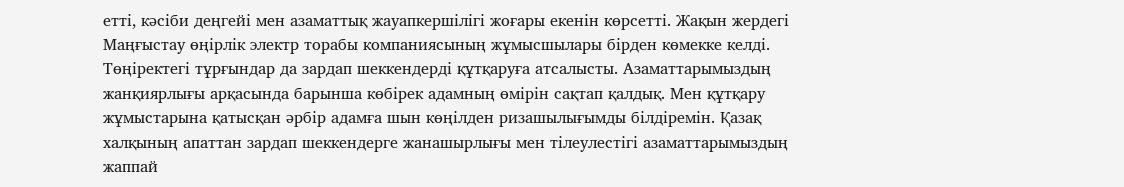етті, кәсіби деңгейі мен азаматтық жауапкершілігі жоғары екенін көрсетті. Жақын жердегі Маңғыстау өңірлік электр торабы компаниясының жұмысшылары бірден көмекке келді. Төңіректегі тұрғындар да зардап шеккендерді құтқаруға атсалысты. Азаматтарымыздың жанқиярлығы арқасында барынша көбірек адамның өмірін сақтап қалдық. Мен құтқару жұмыстарына қатысқан әрбір адамға шын көңілден ризашылығымды білдіремін. Қазақ халқының апаттан зардап шеккендерге жанашырлығы мен тілеулестігі азаматтарымыздың жаппай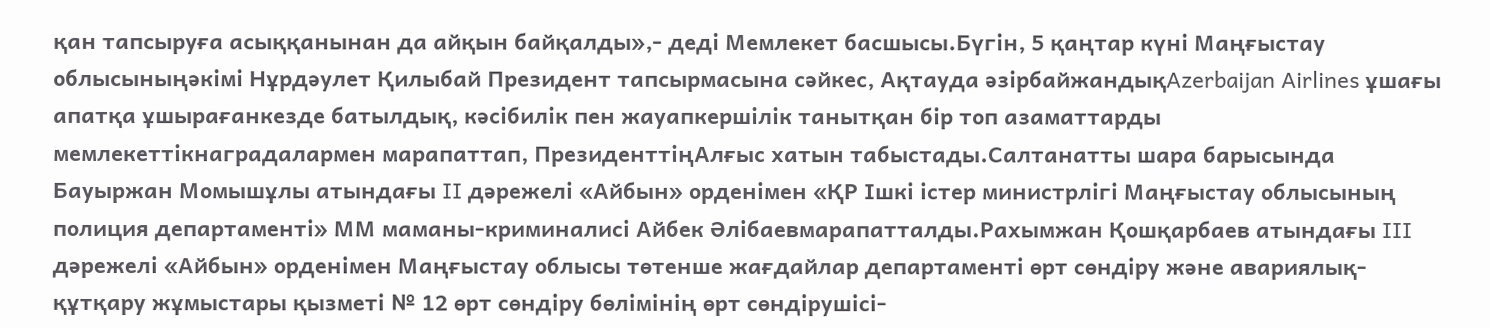қан тапсыруға асыққанынан да айқын байқалды»,- деді Мемлекет басшысы.Бүгін, 5 қаңтар күні Маңғыстау облысыныңәкімі Нұрдәулет Қилыбай Президент тапсырмасына сәйкес, Ақтауда әзірбайжандықAzerbaijan Airlines ұшағы апатқа ұшырағанкезде батылдық, кәсібилік пен жауапкершілік танытқан бір топ азаматтарды мемлекеттікнаградалармен марапаттап, ПрезиденттіңАлғыс хатын табыстады.Салтанатты шара барысында Бауыржан Момышұлы атындағы II дәрежелі «Айбын» орденімен «ҚР Ішкі істер министрлігі Маңғыстау облысының полиция департаменті» ММ маманы-криминалисі Айбек Әлібаевмарапатталды.Рахымжан Қошқарбаев атындағы III дәрежелі «Айбын» орденімен Маңғыстау облысы төтенше жағдайлар департаменті өрт сөндіру және авариялық-құтқару жұмыстары қызметі № 12 өрт сөндіру бөлімінің өрт сөндірушісі-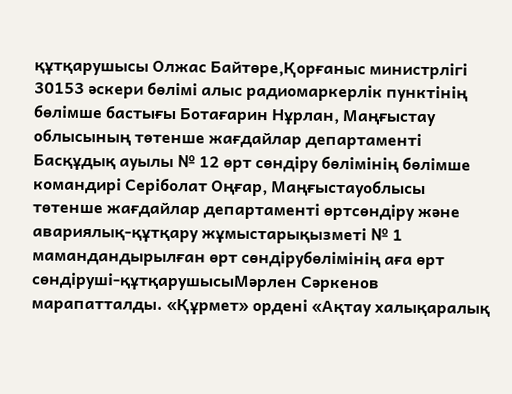құтқарушысы Олжас Байтөре,Қорғаныс министрлігі 30153 әскери бөлімі алыс радиомаркерлік пунктінің бөлімше бастығы Ботағарин Нұрлан, Маңғыстау облысының төтенше жағдайлар департаменті Басқұдық ауылы № 12 өрт сөндіру бөлімінің бөлімше командирі Серіболат Оңғар, Маңғыстауоблысы төтенше жағдайлар департаменті өртсөндіру және авариялық-құтқару жұмыстарықызметі № 1 мамандандырылған өрт сөндірубөлімінің аға өрт сөндіруші-құтқарушысыМәрлен Сәркенов марапатталды. «Құрмет» ордені «Ақтау халықаралық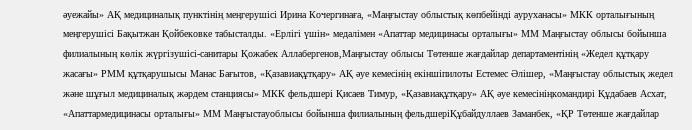әуежайы» АҚ медициналық пунктінің меңгерушісі Ирина Кочергинаға, «Маңғыстау облыстық көпбейінді ауруханасы» МКК орталығының меңгерушісі Бақытжан Қойбековке табысталды. «Ерлігі үшін» медалімен «Апаттар медицинасы орталығы» ММ Маңғыстау облысы бойынша филиалының көлік жүргізушісі-санитары Қожабек Аллабергенов,Маңғыстау облысы Төтенше жағдайлар департаментінің «Жедел құтқару жасағы» РММ құтқарушысы Манас Бағытов, «Қазавиақұтқару» АҚ әуе кемесінің екіншіпилоты Естемес Әлішер, «Маңғыстау облыстық жедел және шұғыл медициналық жәрдем станциясы» МКК фельдшері Қисаев Тимур, «Қазавиақұтқару» АҚ әуе кемесініңкомандирі Құдабаев Асхат, «Апаттармедицинасы орталығы» ММ Маңғыстауоблысы бойынша филиалының фельдшеріҚұбайдуллаев Заманбек, «ҚР Төтенше жағдайлар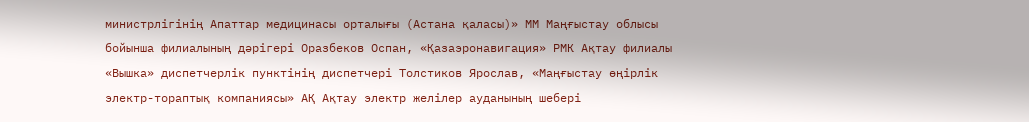министрлігінің Апаттар медицинасы орталығы (Астана қаласы)» ММ Маңғыстау облысы бойынша филиалының дәрігері Оразбеков Оспан, «Қазаэронавигация» РМК Ақтау филиалы «Вышка» диспетчерлік пунктінің диспетчері Толстиков Ярослав, «Маңғыстау өңірлік электр-тораптық компаниясы» АҚ Ақтау электр желілер ауданының шебері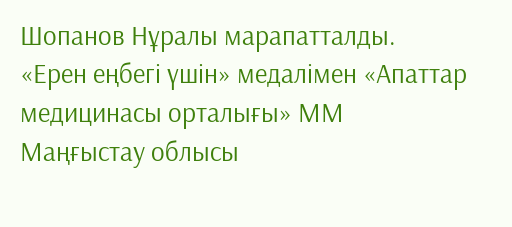Шопанов Нұралы марапатталды. «Ерен еңбегі үшін» медалімен «Апаттар медицинасы орталығы» ММ Маңғыстау облысы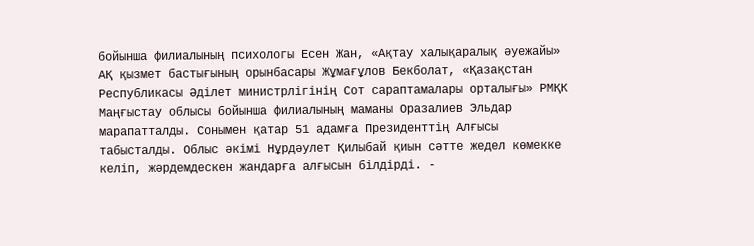бойынша филиалының психологы Есен Жан, «Ақтау халықаралық әуежайы» АҚ қызмет бастығының орынбасары Жұмағұлов Бекболат, «Қазақстан Республикасы Әділет министрлігінің Сот сараптамалары орталығы» РМҚК Маңғыстау облысы бойынша филиалының маманы Оразалиев Эльдар марапатталды. Сонымен қатар 51 адамға Президенттің Алғысы табысталды. Облыс әкімі Нұрдәулет Қилыбай қиын сәтте жедел көмекке келіп, жәрдемдескен жандарға алғысын білдірді. -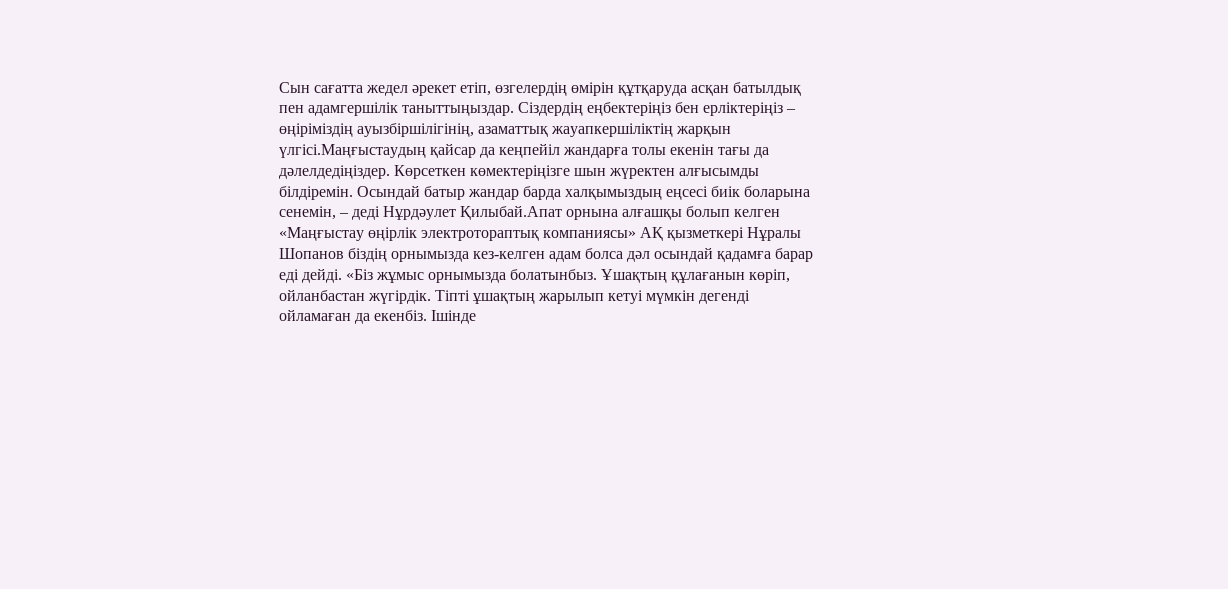Сын сағатта жедел әрекет етіп, өзгелердің өмірін құтқаруда асқан батылдық пен адамгершілік таныттыңыздар. Сіздердің еңбектеріңіз бен ерліктеріңіз – өңіріміздің ауызбіршілігінің, азаматтық жауапкершіліктің жарқын үлгісі.Маңғыстаудың қайсар да кеңпейіл жандарға толы екенін тағы да дәлелдедіңіздер. Көрсеткен көмектеріңізге шын жүректен алғысымды білдіремін. Осындай батыр жандар барда халқымыздың еңсесі биік боларына сенемін, – деді Нұрдәулет Қилыбай.Апат орнына алғашқы болып келген «Маңғыстау өңірлік электротораптық компаниясы» АҚ қызметкері Нұралы Шопанов біздің орнымызда кез-келген адам болса дәл осындай қадамға барар еді дейді. «Біз жұмыс орнымызда болатынбыз. Ұшақтың құлағанын көріп, ойланбастан жүгірдік. Тіпті ұшақтың жарылып кетуі мүмкін дегенді ойламаған да екенбіз. Ішінде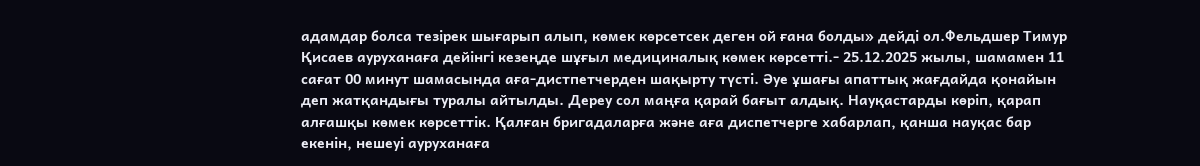адамдар болса тезірек шығарып алып, көмек көрсетсек деген ой ғана болды» дейді ол.Фельдшер Тимур Қисаев ауруханаға дейінгі кезеңде шұғыл медициналық көмек көрсетті.- 25.12.2025 жылы, шамамен 11 сағат 00 минут шамасында аға-дистпетчерден шақырту түсті. Әуе ұшағы апаттық жағдайда қонайын деп жатқандығы туралы айтылды. Дереу сол маңға қарай бағыт алдық. Науқастарды көріп, қарап алғашқы көмек көрсеттік. Қалған бригадаларға және аға диспетчерге хабарлап, қанша науқас бар екенін, нешеуі ауруханаға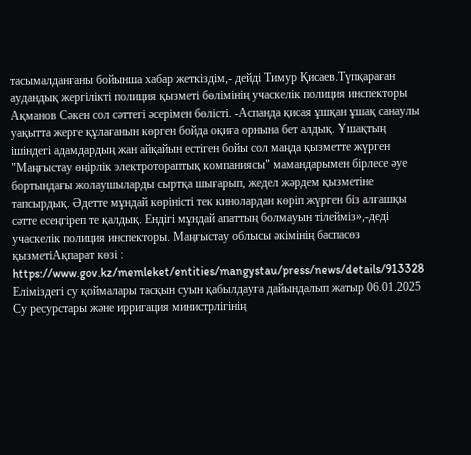тасымалданғаны бойынша хабар жеткіздім,- дейді Тимур Қисаев.Түпқараған аудандық жергілікті полиция қызметі бөлімінің учаскелік полиция инспекторы Ақманов Сәкен сол сәттегі әсерімен бөлісті. -Аспанда қисая ұшқан ұшақ санаулы уақытта жерге құлағанын көрген бойда оқиға орнына бет алдық. Ұшақтың ішіндегі адамдардың жан айқайын естіген бойы сол маңда қызметте жүрген "Маңғыстау өңірлік электротораптық компаниясы" мамандарымен бірлесе әуе бортындағы жолаушыларды сыртқа шығарып, жедел жәрдем қызметіне тапсырдық. Әдетте мұндай көріністі тек кинолардан көріп жүрген біз алғашқы сәтте есеңгіреп те қалдық. Ендігі мұндай апаттың болмауын тілейміз»,-деді учаскелік полиция инспекторы. Маңғыстау облысы әкімінің баспасөз қызметіАқпарат көзі : https://www.gov.kz/memleket/entities/mangystau/press/news/details/913328
Еліміздегі су қоймалары тасқын суын қабылдауға дайындалып жатыр 06.01.2025
Су ресурстары және ирригация министрлігінің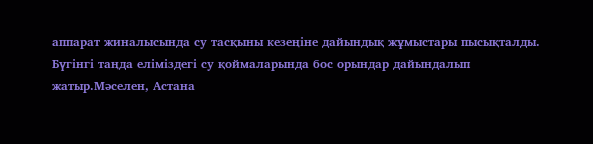аппарат жиналысында су тасқыны кезеңіне дайындық жұмыстары пысықталды. Бүгінгі таңда еліміздегі су қоймаларында бос орындар дайындалып жатыр.Мәселен, Астана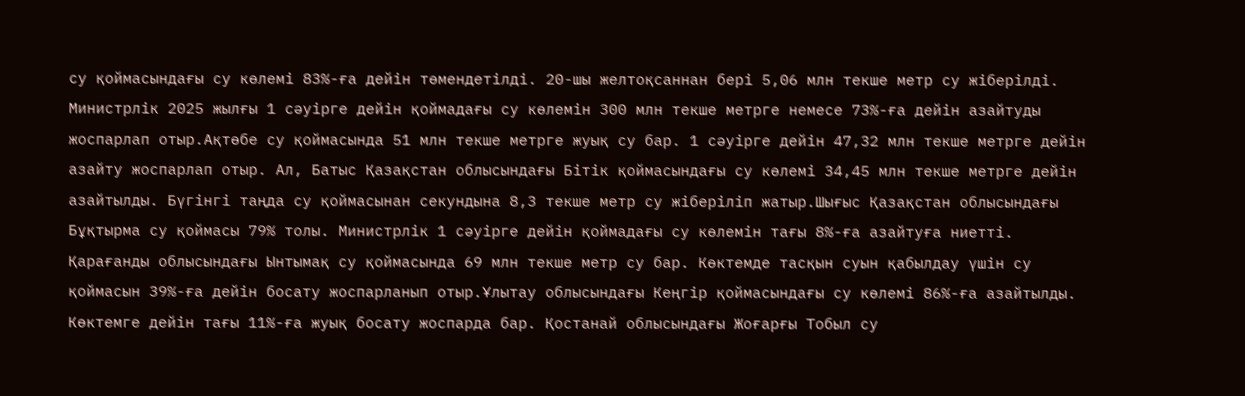су қоймасындағы су көлемі 83%-ға дейін төмендетілді. 20-шы желтоқсаннан бері 5,06 млн текше метр су жіберілді. Министрлік 2025 жылғы 1 сәуірге дейін қоймадағы су көлемін 300 млн текше метрге немесе 73%-ға дейін азайтуды жоспарлап отыр.Ақтөбе су қоймасында 51 млн текше метрге жуық су бар. 1 сәуірге дейін 47,32 млн текше метрге дейін азайту жоспарлап отыр. Ал, Батыс Қазақстан облысындағы Бітік қоймасындағы су көлемі 34,45 млн текше метрге дейін азайтылды. Бүгінгі таңда су қоймасынан секундына 8,3 текше метр су жіберіліп жатыр.Шығыс Қазақстан облысындағы Бұқтырма су қоймасы 79% толы. Министрлік 1 сәуірге дейін қоймадағы су көлемін тағы 8%-ға азайтуға ниетті. Қарағанды облысындағы Ынтымақ су қоймасында 69 млн текше метр су бар. Көктемде тасқын суын қабылдау үшін су қоймасын 39%-ға дейін босату жоспарланып отыр.Ұлытау облысындағы Кеңгір қоймасындағы су көлемі 86%-ға азайтылды. Көктемге дейін тағы 11%-ға жуық босату жоспарда бар. Қостанай облысындағы Жоғарғы Тобыл су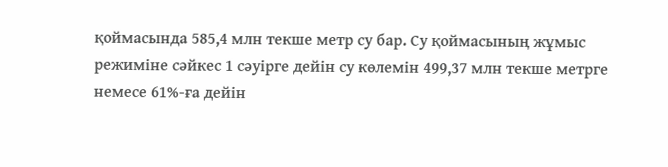қоймасында 585,4 млн текше метр су бар. Су қоймасының жұмыс режиміне сәйкес 1 сәуірге дейін су көлемін 499,37 млн текше метрге немесе 61%-ға дейін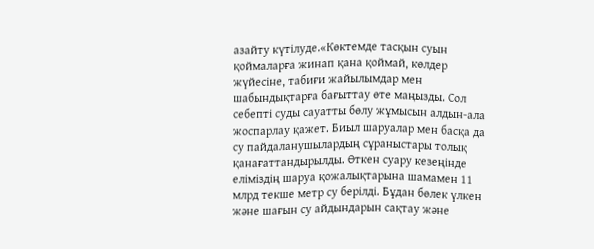азайту күтілуде.«Көктемде тасқын суын қоймаларға жинап қана қоймай, көлдер жүйесіне, табиғи жайылымдар мен шабындықтарға бағыттау өте маңызды. Сол себепті суды сауатты бөлу жұмысын алдын-ала жоспарлау қажет. Биыл шаруалар мен басқа да су пайдаланушылардың сұраныстары толық қанағаттандырылды. Өткен суару кезеңінде еліміздің шаруа қожалықтарына шамамен 11 млрд текше метр су берілді. Бұдан бөлек үлкен және шағын су айдындарын сақтау және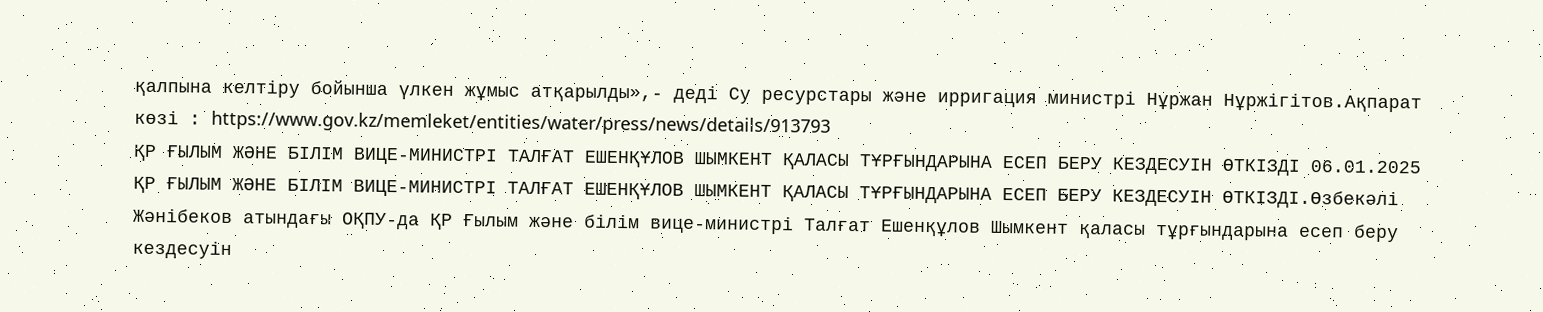қалпына келтіру бойынша үлкен жұмыс атқарылды»,- деді Су ресурстары және ирригация министрі Нұржан Нұржігітов.Ақпарат көзі : https://www.gov.kz/memleket/entities/water/press/news/details/913793
ҚР ҒЫЛЫМ ЖӘНЕ БІЛІМ ВИЦЕ-МИНИСТРІ ТАЛҒАТ ЕШЕНҚҰЛОВ ШЫМКЕНТ ҚАЛАСЫ ТҰРҒЫНДАРЫНА ЕСЕП БЕРУ КЕЗДЕСУІН ӨТКІЗДІ 06.01.2025
ҚР ҒЫЛЫМ ЖӘНЕ БІЛІМ ВИЦЕ-МИНИСТРІ ТАЛҒАТ ЕШЕНҚҰЛОВ ШЫМКЕНТ ҚАЛАСЫ ТҰРҒЫНДАРЫНА ЕСЕП БЕРУ КЕЗДЕСУІН ӨТКІЗДІ.Өзбекәлі Жәнібеков атындағы ОҚПУ-да ҚР Ғылым және білім вице-министрі Талғат Ешенқұлов Шымкент қаласы тұрғындарына есеп беру кездесуін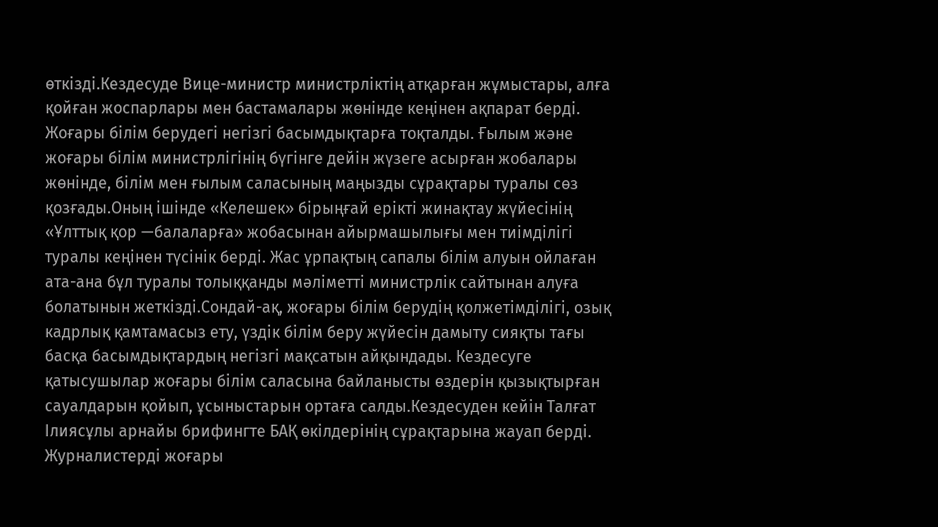өткізді.Кездесуде Вице-министр министрліктің атқарған жұмыстары, алға қойған жоспарлары мен бастамалары жөнінде кеңінен ақпарат берді. Жоғары білім берудегі негізгі басымдықтарға тоқталды. Ғылым және жоғары білім министрлігінің бүгінге дейін жүзеге асырған жобалары жөнінде, білім мен ғылым саласының маңызды сұрақтары туралы сөз қозғады.Оның ішінде «Келешек» бірыңғай ерікті жинақтау жүйесінің «Ұлттық қор —балаларға» жобасынан айырмашылығы мен тиімділігі туралы кеңінен түсінік берді. Жас ұрпақтың сапалы білім алуын ойлаған ата-ана бұл туралы толыққанды мәліметті министрлік сайтынан алуға болатынын жеткізді.Сондай-ақ, жоғары білім берудің қолжетімділігі, озық кадрлық қамтамасыз ету, үздік білім беру жүйесін дамыту сияқты тағы басқа басымдықтардың негізгі мақсатын айқындады. Кездесуге қатысушылар жоғары білім саласына байланысты өздерін қызықтырған сауалдарын қойып, ұсыныстарын ортаға салды.Кездесуден кейін Талғат Ілиясұлы арнайы брифингте БАҚ өкілдерінің сұрақтарына жауап берді. Журналистерді жоғары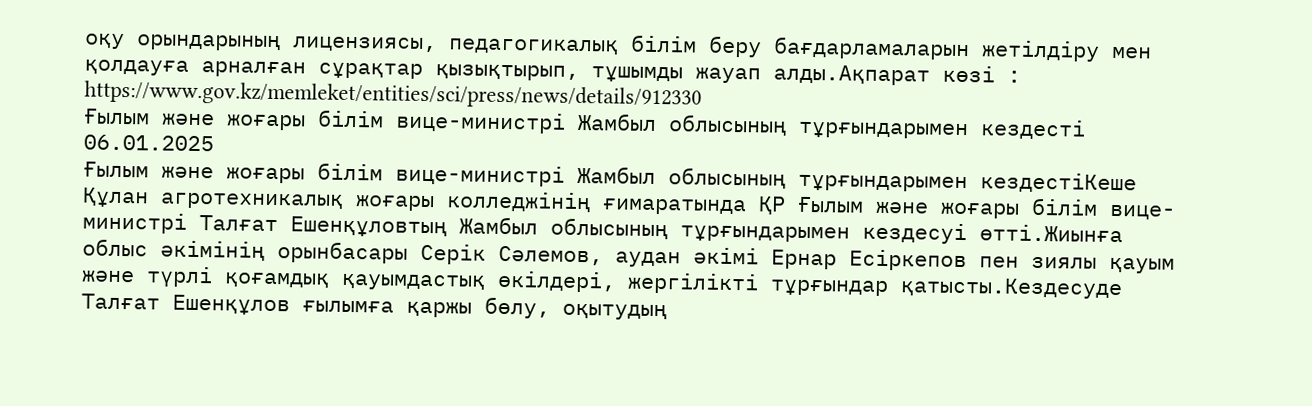оқу орындарының лицензиясы, педагогикалық білім беру бағдарламаларын жетілдіру мен қолдауға арналған сұрақтар қызықтырып, тұшымды жауап алды.Ақпарат көзі : https://www.gov.kz/memleket/entities/sci/press/news/details/912330
Ғылым және жоғары білім вице-министрі Жамбыл облысының тұрғындарымен кездесті 06.01.2025
Ғылым және жоғары білім вице-министрі Жамбыл облысының тұрғындарымен кездестіКеше Құлан агротехникалық жоғары колледжінің ғимаратында ҚР Ғылым және жоғары білім вице-министрі Талғат Ешенқұловтың Жамбыл облысының тұрғындарымен кездесуі өтті.Жиынға облыс әкімінің орынбасары Серік Сәлемов, аудан әкімі Ернар Есіркепов пен зиялы қауым және түрлі қоғамдық қауымдастық өкілдері, жергілікті тұрғындар қатысты.Кездесуде Талғат Ешенқұлов ғылымға қаржы бөлу, оқытудың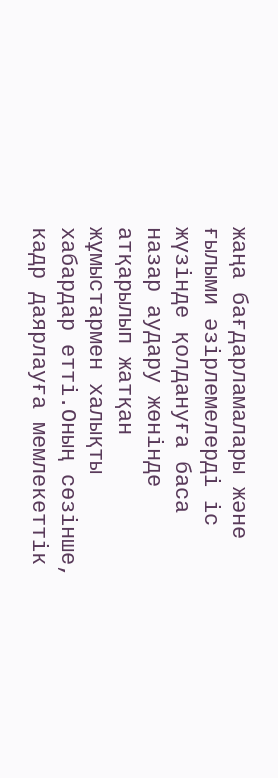жаңа бағдарламалары және ғылыми әзірлемелерді іс жүзінде қолдануға баса назар аудару жөнінде атқарылып жатқан жұмыстармен халықты хабардар етті.Оның сөзінше, кадр даярлауға мемлекеттік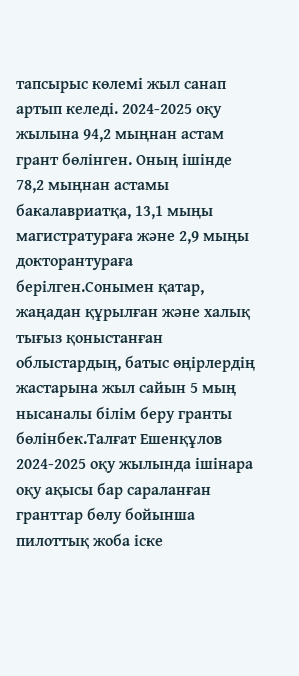тапсырыс көлемі жыл санап артып келеді. 2024-2025 оқу жылына 94,2 мыңнан астам грант бөлінген. Оның ішінде 78,2 мыңнан астамы бакалавриатқа, 13,1 мыңы магистратураға және 2,9 мыңы докторантураға берілген.Сонымен қатар, жаңадан құрылған және халық тығыз қоныстанған облыстардың, батыс өңірлердің жастарына жыл сайын 5 мың нысаналы білім беру гранты бөлінбек.Талғат Ешенқұлов 2024-2025 оқу жылында ішінара оқу ақысы бар сараланған гранттар бөлу бойынша пилоттық жоба іске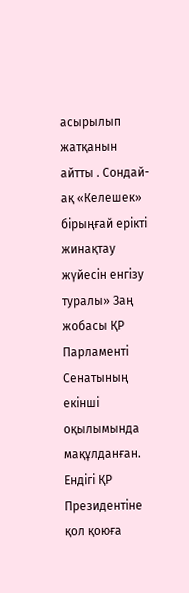асырылып жатқанын айтты . Сондай-ақ «Келешек» бірыңғай ерікті жинақтау жүйесін енгізу туралы» Заң жобасы ҚР Парламенті Сенатының екінші оқылымында мақұлданған. Ендігі ҚР Президентіне қол қоюға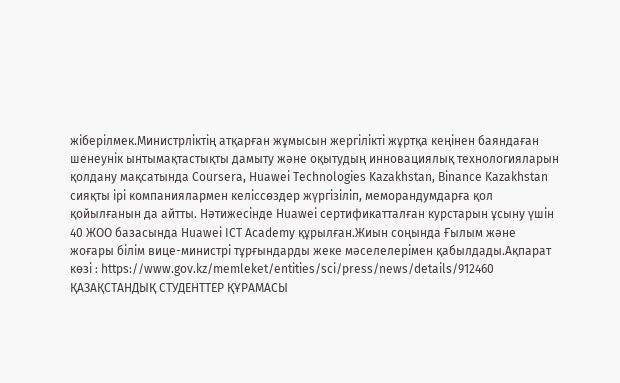жіберілмек.Министрліктің атқарған жұмысын жергілікті жұртқа кеңінен баяндаған шенеунік ынтымақтастықты дамыту және оқытудың инновациялық технологияларын қолдану мақсатында Coursera, Huawei Technologies Kazakhstan, Binance Kazakhstan сияқты ірі компаниялармен келіссөздер жүргізіліп, меморандумдарға қол қойылғанын да айтты. Нәтижесінде Huawei сертификатталған курстарын ұсыну үшін 40 ЖОО базасында Huawei ICT Academy құрылған.Жиын соңында Ғылым және жоғары білім вице-министрі тұрғындарды жеке мәселелерімен қабылдады.Ақпарат көзі : https://www.gov.kz/memleket/entities/sci/press/news/details/912460
ҚАЗАҚСТАНДЫҚ СТУДЕНТТЕР ҚҰРАМАСЫ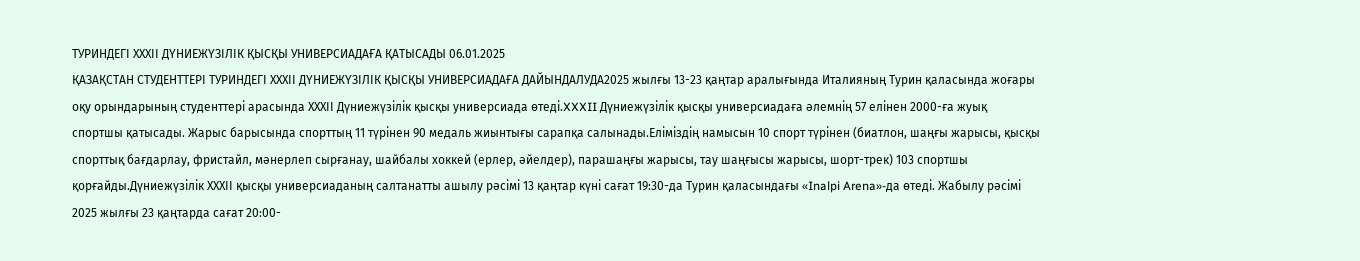ТУРИНДЕГІ ХХХІІ ДҮНИЕЖҮЗІЛІК ҚЫСҚЫ УНИВЕРСИАДАҒА ҚАТЫСАДЫ 06.01.2025
ҚАЗАҚСТАН СТУДЕНТТЕРІ ТУРИНДЕГІ ХХХІІ ДҮНИЕЖҮЗІЛІК ҚЫСҚЫ УНИВЕРСИАДАҒА ДАЙЫНДАЛУДА2025 жылғы 13-23 қаңтар аралығында Италияның Турин қаласында жоғары оқу орындарының студенттері арасында ХХХІІ Дүниежүзілік қысқы универсиада өтеді.XXXII Дүниежүзілік қысқы универсиадаға әлемнің 57 елінен 2000-ға жуық спортшы қатысады. Жарыс барысында спорттың 11 түрінен 90 медаль жиынтығы сарапқа салынады.Еліміздің намысын 10 спорт түрінен (биатлон, шаңғы жарысы, қысқы спорттық бағдарлау, фристайл, мәнерлеп сырғанау, шайбалы хоккей (ерлер, әйелдер), парашаңғы жарысы, тау шаңғысы жарысы, шорт-трек) 103 спортшы қорғайды.Дүниежүзілік ХХХІІ қысқы универсиаданың салтанатты ашылу рәсімі 13 қаңтар күні сағат 19:30-да Турин қаласындағы «Inalpi Arena»-да өтеді. Жабылу рәсімі 2025 жылғы 23 қаңтарда сағат 20:00-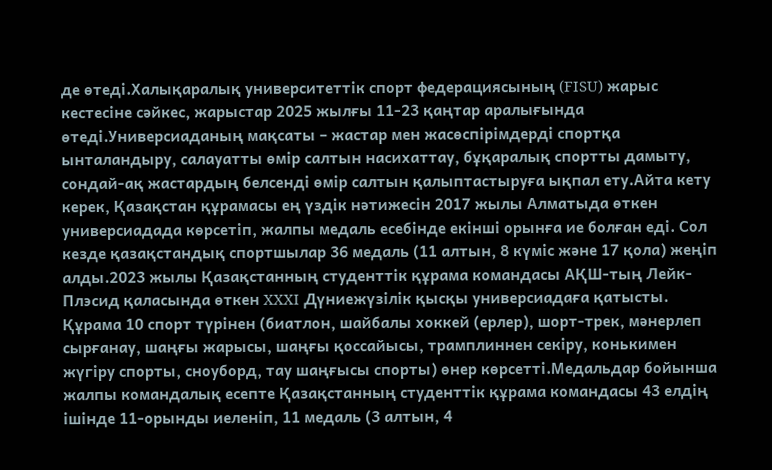де өтеді.Халықаралық университеттік спорт федерациясының (FISU) жарыс кестесіне сәйкес, жарыстар 2025 жылғы 11-23 қаңтар аралығында өтеді.Универсиаданың мақсаты – жастар мен жасөспірімдерді спортқа ынталандыру, салауатты өмір салтын насихаттау, бұқаралық спортты дамыту, сондай-ақ жастардың белсенді өмір салтын қалыптастыруға ықпал ету.Айта кету керек, Қазақстан құрамасы ең үздік нәтижесін 2017 жылы Алматыда өткен универсиадада көрсетіп, жалпы медаль есебінде екінші орынға ие болған еді. Сол кезде қазақстандық спортшылар 36 медаль (11 алтын, 8 күміс және 17 қола) жеңіп алды.2023 жылы Қазақстанның студенттік құрама командасы АҚШ-тың Лейк-Плэсид қаласында өткен XXXI Дүниежүзілік қысқы универсиадаға қатысты. Құрама 10 спорт түрінен (биатлон, шайбалы хоккей (ерлер), шорт-трек, мәнерлеп сырғанау, шаңғы жарысы, шаңғы қоссайысы, трамплиннен секіру, конькимен жүгіру спорты, сноуборд, тау шаңғысы спорты) өнер көрсетті.Медальдар бойынша жалпы командалық есепте Қазақстанның студенттік құрама командасы 43 елдің ішінде 11-орынды иеленіп, 11 медаль (3 алтын, 4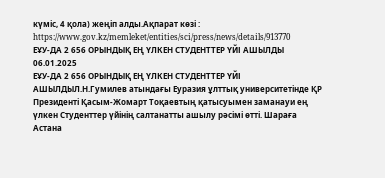күміс, 4 қола) жеңіп алды.Ақпарат көзі : https://www.gov.kz/memleket/entities/sci/press/news/details/913770
ЕҰУ-ДА 2 656 ОРЫНДЫҚ ЕҢ ҮЛКЕН СТУДЕНТТЕР ҮЙІ АШЫЛДЫ 06.01.2025
ЕҰУ-ДА 2 656 ОРЫНДЫҚ ЕҢ ҮЛКЕН СТУДЕНТТЕР ҮЙІ АШЫЛДЫЛ.Н.Гумилев атындағы Еуразия ұлттық университетінде ҚР Президенті Қасым-Жомарт Тоқаевтың қатысуымен заманауи ең үлкен Студенттер үйінің салтанатты ашылу рәсімі өтті. Шараға Астана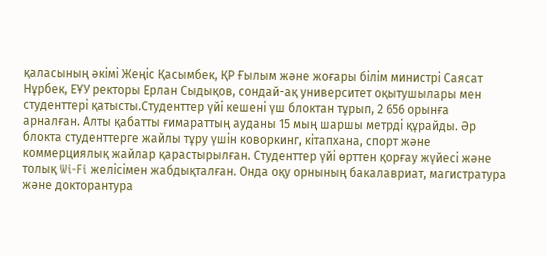қаласының әкімі Жеңіс Қасымбек, ҚР Ғылым және жоғары білім министрі Саясат Нұрбек, ЕҰУ ректоры Ерлан Сыдықов, сондай-ақ университет оқытушылары мен студенттері қатысты.Студенттер үйі кешені үш блоктан тұрып, 2 656 орынға арналған. Алты қабатты ғимараттың ауданы 15 мың шаршы метрді құрайды. Әр блокта студенттерге жайлы тұру үшін коворкинг, кітапхана, спорт және коммерциялық жайлар қарастырылған. Студенттер үйі өрттен қорғау жүйесі және толық Wi-Fi желісімен жабдықталған. Онда оқу орнының бакалавриат, магистратура және докторантура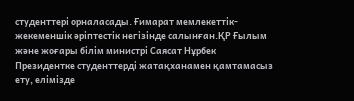студенттері орналасады. Ғимарат мемлекеттік-жекеменшік әріптестік негізінде салынған.ҚР Ғылым және жоғары білім министрі Саясат Нұрбек Президентке студенттерді жатақханамен қамтамасыз ету, елімізде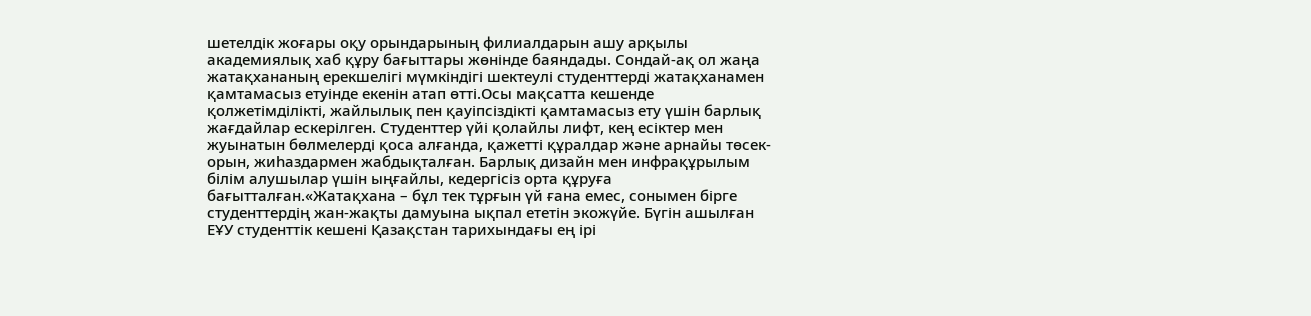шетелдік жоғары оқу орындарының филиалдарын ашу арқылы академиялық хаб құру бағыттары жөнінде баяндады. Сондай-ақ ол жаңа жатақхананың ерекшелігі мүмкіндігі шектеулі студенттерді жатақханамен қамтамасыз етуінде екенін атап өтті.Осы мақсатта кешенде қолжетімділікті, жайлылық пен қауіпсіздікті қамтамасыз ету үшін барлық жағдайлар ескерілген. Студенттер үйі қолайлы лифт, кең есіктер мен жуынатын бөлмелерді қоса алғанда, қажетті құралдар және арнайы төсек-орын, жиһаздармен жабдықталған. Барлық дизайн мен инфрақұрылым білім алушылар үшін ыңғайлы, кедергісіз орта құруға бағытталған.«Жатақхана – бұл тек тұрғын үй ғана емес, сонымен бірге студенттердің жан-жақты дамуына ықпал ететін экожүйе. Бүгін ашылған ЕҰУ студенттік кешені Қазақстан тарихындағы ең ірі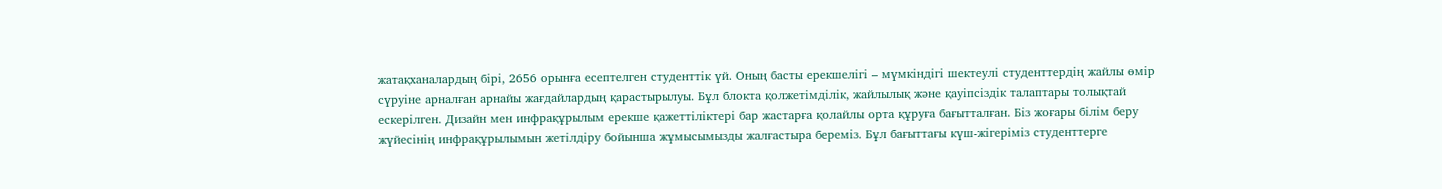жатақханалардың бірі, 2656 орынға есептелген студенттік үй. Оның басты ерекшелігі – мүмкіндігі шектеулі студенттердің жайлы өмір сүруіне арналған арнайы жағдайлардың қарастырылуы. Бұл блокта қолжетімділік, жайлылық және қауіпсіздік талаптары толықтай ескерілген. Дизайн мен инфрақұрылым ерекше қажеттіліктері бар жастарға қолайлы орта құруға бағытталған. Біз жоғары білім беру жүйесінің инфрақұрылымын жетілдіру бойынша жұмысымызды жалғастыра береміз. Бұл бағыттағы күш-жігеріміз студенттерге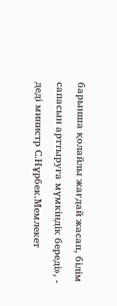барынша қолайлы жағдай жасап, білім сапасын арттыруға мүмкіндік береді», - деді министр С.Нұрбек.Мемлекет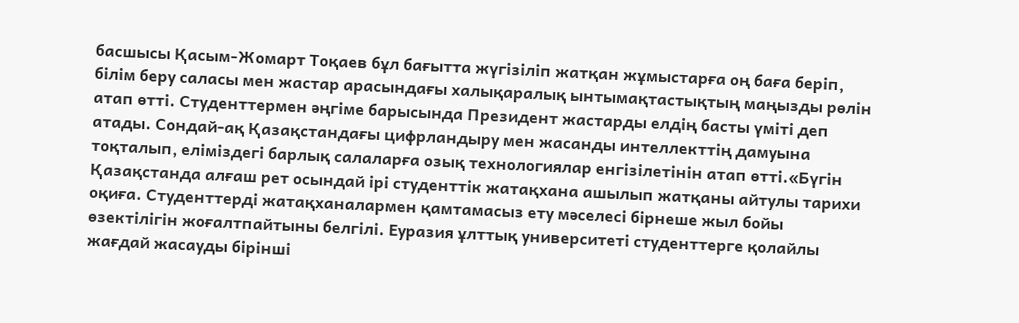басшысы Қасым-Жомарт Тоқаев бұл бағытта жүгізіліп жатқан жұмыстарға оң баға беріп, білім беру саласы мен жастар арасындағы халықаралық ынтымақтастықтың маңызды рөлін атап өтті. Студенттермен әңгіме барысында Президент жастарды елдің басты үміті деп атады. Сондай-ақ Қазақстандағы цифрландыру мен жасанды интеллекттің дамуына тоқталып, еліміздегі барлық салаларға озық технологиялар енгізілетінін атап өтті.«Бүгін Қазақстанда алғаш рет осындай ірі студенттік жатақхана ашылып жатқаны айтулы тарихи оқиға. Студенттерді жатақханалармен қамтамасыз ету мәселесі бірнеше жыл бойы өзектілігін жоғалтпайтыны белгілі. Еуразия ұлттық университеті студенттерге қолайлы жағдай жасауды бірінші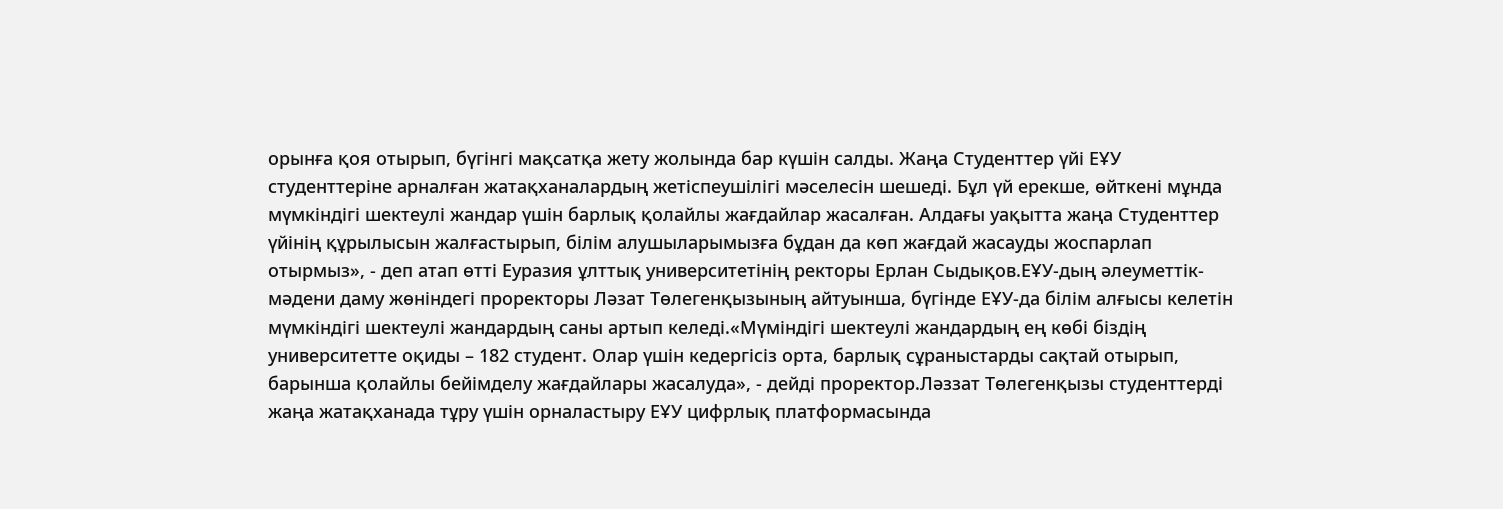орынға қоя отырып, бүгінгі мақсатқа жету жолында бар күшін салды. Жаңа Студенттер үйі ЕҰУ студенттеріне арналған жатақханалардың жетіспеушілігі мәселесін шешеді. Бұл үй ерекше, өйткені мұнда мүмкіндігі шектеулі жандар үшін барлық қолайлы жағдайлар жасалған. Алдағы уақытта жаңа Студенттер үйінің құрылысын жалғастырып, білім алушыларымызға бұдан да көп жағдай жасауды жоспарлап отырмыз», - деп атап өтті Еуразия ұлттық университетінің ректоры Ерлан Сыдықов.ЕҰУ-дың әлеуметтік-мәдени даму жөніндегі проректоры Ләзат Төлегенқызының айтуынша, бүгінде ЕҰУ-да білім алғысы келетін мүмкіндігі шектеулі жандардың саны артып келеді.«Мүміндігі шектеулі жандардың ең көбі біздің университетте оқиды – 182 студент. Олар үшін кедергісіз орта, барлық сұраныстарды сақтай отырып, барынша қолайлы бейімделу жағдайлары жасалуда», - дейді проректор.Ләззат Төлегенқызы студенттерді жаңа жатақханада тұру үшін орналастыру ЕҰУ цифрлық платформасында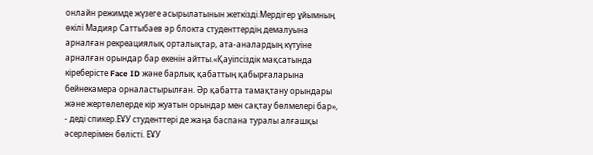онлайн режимде жүзеге асырылатынын жеткізді.Мердігер ұйымның өкілі Мадияр Саттыбаев әр блокта студенттердің демалуына арналған рекреациялық орталықтар, ата-аналардың күтуіне арналған орындар бар екенін айтты.«Қауіпсіздік мақсатында кіреберісте Face ID және барлық қабаттың қабырғаларына бейнекамера орналастырылған. Әр қабатта тамақтану орындары және жертөлелерде кір жуатын орындар мен сақтау бөлмелері бар», - деді спикер.ЕҰУ студенттері де жаңа баспана туралы алғашқы әсерлерімен бөлісті. ЕҰУ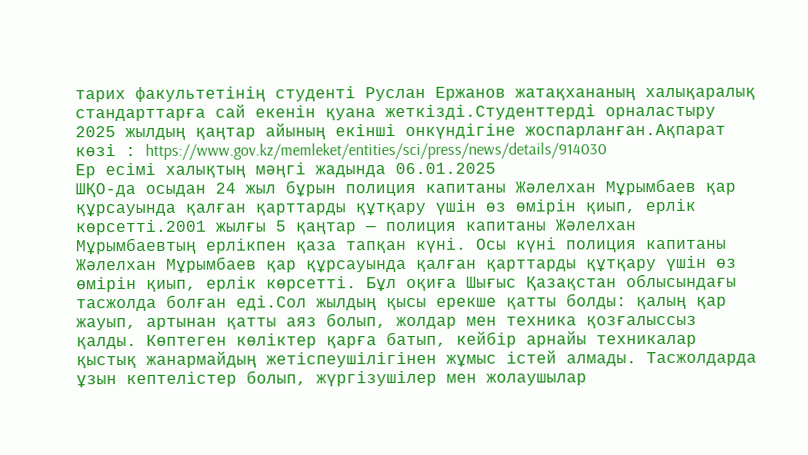тарих факультетінің студенті Руслан Ержанов жатақхананың халықаралық стандарттарға сай екенін қуана жеткізді.Студенттерді орналастыру 2025 жылдың қаңтар айының екінші онкүндігіне жоспарланған.Ақпарат көзі : https://www.gov.kz/memleket/entities/sci/press/news/details/914030
Ер есімі халықтың мәңгі жадында 06.01.2025
ШҚО-да осыдан 24 жыл бұрын полиция капитаны Жәлелхан Мұрымбаев қар құрсауында қалған қарттарды құтқару үшін өз өмірін қиып, ерлік көрсетті.2001 жылғы 5 қаңтар — полиция капитаны Жәлелхан Мұрымбаевтың ерлікпен қаза тапқан күні. Осы күні полиция капитаны Жәлелхан Мұрымбаев қар құрсауында қалған қарттарды құтқару үшін өз өмірін қиып, ерлік көрсетті. Бұл оқиға Шығыс Қазақстан облысындағы тасжолда болған еді.Сол жылдың қысы ерекше қатты болды: қалың қар жауып, артынан қатты аяз болып, жолдар мен техника қозғалыссыз қалды. Көптеген көліктер қарға батып, кейбір арнайы техникалар қыстық жанармайдың жетіспеушілігінен жұмыс істей алмады. Тасжолдарда ұзын кептелістер болып, жүргізушілер мен жолаушылар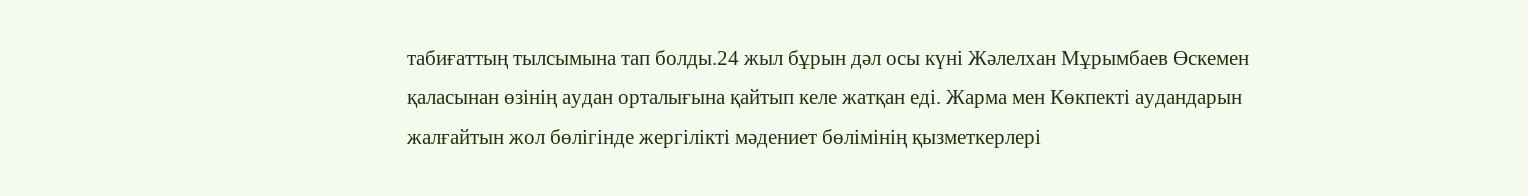табиғаттың тылсымына тап болды.24 жыл бұрын дәл осы күні Жәлелхан Мұрымбаев Өскемен қаласынан өзінің аудан орталығына қайтып келе жатқан еді. Жарма мен Көкпекті аудандарын жалғайтын жол бөлігінде жергілікті мәдениет бөлімінің қызметкерлері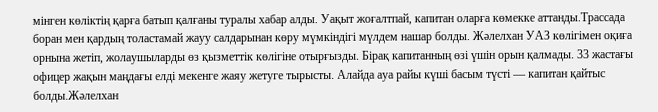мінген көліктің қарға батып қалғаны туралы хабар алды. Уақыт жоғалтпай, капитан оларға көмекке аттанды.Трассада боран мен қардың толастамай жауу салдарынан көру мүмкіндігі мүлдем нашар болды. Жәлелхан УАЗ көлігімен оқиға орнына жетіп, жолаушыларды өз қызметтік көлігіне отырғызды. Бірақ капитанның өзі үшін орын қалмады. 33 жастағы офицер жақын маңдағы елді мекенге жаяу жетуге тырысты. Алайда ауа райы күші басым түсті — капитан қайтыс болды.Жәлелхан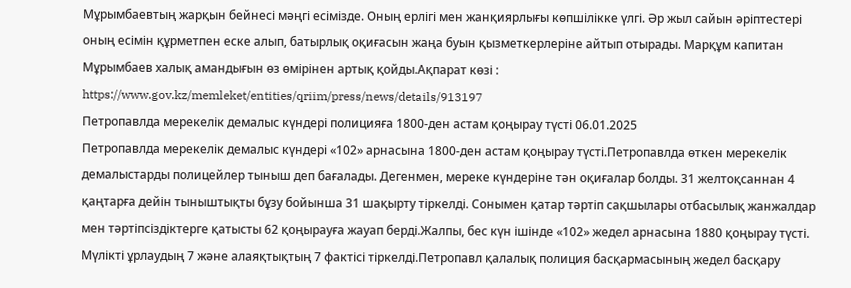Мұрымбаевтың жарқын бейнесі мәңгі есімізде. Оның ерлігі мен жанқиярлығы көпшілікке үлгі. Әр жыл сайын әріптестері оның есімін құрметпен еске алып, батырлық оқиғасын жаңа буын қызметкерлеріне айтып отырады. Марқұм капитан Мұрымбаев халық амандығын өз өмірінен артық қойды.Ақпарат көзі : https://www.gov.kz/memleket/entities/qriim/press/news/details/913197
Петропавлда мерекелік демалыс күндері полицияға 1800-ден астам қоңырау түсті 06.01.2025
Петропавлда мерекелік демалыс күндері «102» арнасына 1800-ден астам қоңырау түсті.Петропавлда өткен мерекелік демалыстарды полицейлер тыныш деп бағалады. Дегенмен, мереке күндеріне тән оқиғалар болды. 31 желтоқсаннан 4 қаңтарға дейін тыныштықты бұзу бойынша 31 шақырту тіркелді. Сонымен қатар тәртіп сақшылары отбасылық жанжалдар мен тәртіпсіздіктерге қатысты 62 қоңырауға жауап берді.Жалпы, бес күн ішінде «102» жедел арнасына 1880 қоңырау түсті. Мүлікті ұрлаудың 7 және алаяқтықтың 7 фактісі тіркелді.Петропавл қалалық полиция басқармасының жедел басқару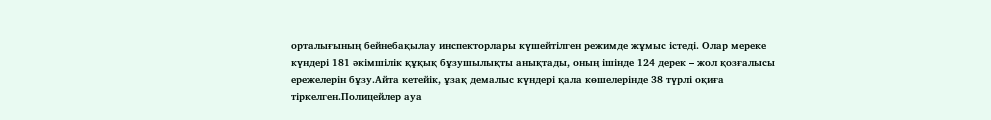орталығының бейнебақылау инспекторлары күшейтілген режимде жұмыс істеді. Олар мереке күндері 181 әкімшілік құқық бұзушылықты анықтады, оның ішінде 124 дерек – жол қозғалысы ережелерін бұзу.Айта кетейік, ұзақ демалыс күндері қала көшелерінде 38 түрлі оқиға тіркелген.Полицейлер ауа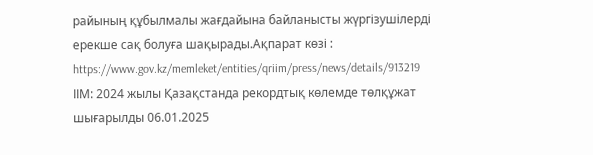райының құбылмалы жағдайына байланысты жүргізушілерді ерекше сақ болуға шақырады.Ақпарат көзі : https://www.gov.kz/memleket/entities/qriim/press/news/details/913219
ІІМ: 2024 жылы Қазақстанда рекордтық көлемде төлқұжат шығарылды 06.01.2025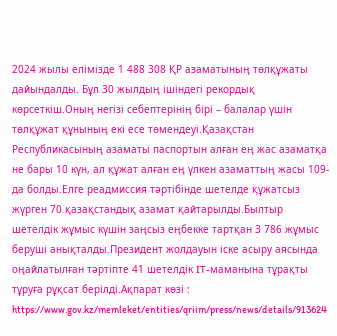2024 жылы елімізде 1 488 308 ҚР азаматының төлқұжаты дайындалды. Бұл 30 жылдың ішіндегі рекордық көрсеткіш.Оның негізі себептерінің бірі – балалар үшін төлқұжат құнының екі есе төмендеуі.Қазақстан Республикасының азаматы паспортын алған ең жас азаматқа не бары 10 күн, ал құжат алған ең үлкен азаматтың жасы 109-да болды.Елге реадмиссия тәртібінде шетелде құжатсыз жүрген 70 қазақстандық азамат қайтарылды.Былтыр шетелдік жұмыс күшін заңсыз еңбекке тартқан 3 786 жұмыс беруші анықталды.Президент жолдауын іске асыру аясында оңайлатылған тәртіпте 41 шетелдік IT-маманына тұрақты тұруға рұқсат берілді.Ақпарат көзі : https://www.gov.kz/memleket/entities/qriim/press/news/details/913624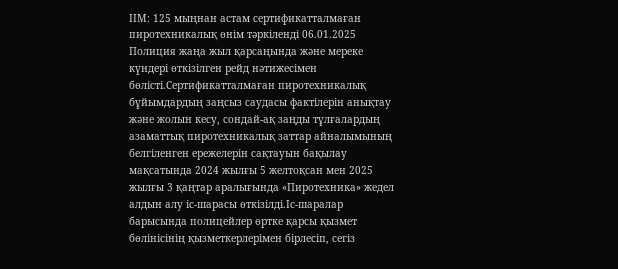ІІМ: 125 мыңнан астам сертификатталмаған пиротехникалық өнім тәркіленді 06.01.2025
Полиция жаңа жыл қарсаңында және мереке күндері өткізілген рейд нәтижесімен бөлісті.Сертификатталмаған пиротехникалық бұйымдардың заңсыз саудасы фактілерін анықтау және жолын кесу, сондай-ақ заңды тұлғалардың азаматтық пиротехникалық заттар айналымының белгіленген ережелерін сақтауын бақылау мақсатында 2024 жылғы 5 желтоқсан мен 2025 жылғы 3 қаңтар аралығында «Пиротехника» жедел алдын алу іс-шарасы өткізілді.Іс-шаралар барысында полицейлер өртке қарсы қызмет бөлінісінің қызметкерлерімен бірлесіп, сегіз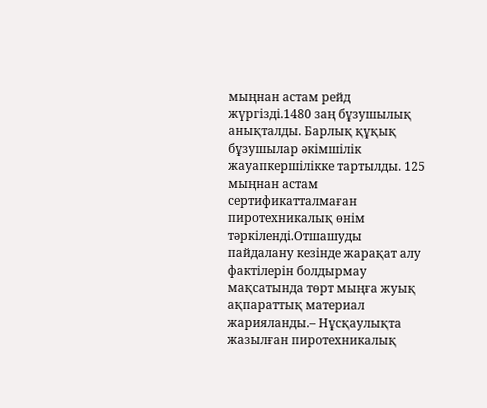мыңнан астам рейд жүргізді.1480 заң бұзушылық анықталды. Барлық құқық бұзушылар әкімшілік жауапкершілікке тартылды. 125 мыңнан астам сертификатталмаған пиротехникалық өнім тәркіленді.Отшашуды пайдалану кезінде жарақат алу фактілерін болдырмау мақсатында төрт мыңға жуық ақпараттық материал жарияланды.– Нұсқаулықта жазылған пиротехникалық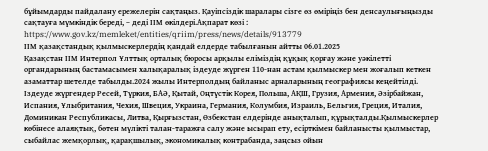бұйымдарды пайдалану ережелерін сақтаңыз. Қауіпсіздік шаралары сізге өз өміріңіз бен денсаулығыңызды сақтауға мүмкіндік береді, – деді ІІМ өкілдері.Ақпарат көзі : https://www.gov.kz/memleket/entities/qriim/press/news/details/913779
ІІМ қазақстандық қылмыскерлердің қандай елдерде табылғанын айтты 06.01.2025
Қазақстан ІІМ Интерпол Ұлттық орталық бюросы арқылы еліміздің құқық қорғау және уәкілетті органдарының бастамасымен халықаралық іздеуде жүрген 110-нан астам қылмыскер мен жоғалып кеткен азаматтар шетелде табылды.2024 жылы Интерполдың байланыс арналарының географиясы кеңейтілді. Іздеуде жүргендер Ресей, Түркия, БАӘ, Қытай, Оңтүстік Корея, Польша, АҚШ, Грузия, Армения, Әзірбайжан, Испания, Ұлыбритания, Чехия, Швеция, Украина, Германия, Колумбия, Израиль, Бельгия, Греция, Италия, Доминикан Республикасы, Литва, Қырғызстан, Өзбекстан елдерінде анықталып, құрықталды.Қылмыскерлер көбінесе алаяқтық, бөтен мүлікті талан-таражға салу және ысырап ету, есірткімен байланысты қылмыстар, сыбайлас жемқорлық, қарақшылық, экономикалық контрабанда, заңсыз ойын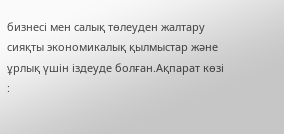бизнесі мен салық төлеуден жалтару сияқты экономикалық қылмыстар және ұрлық үшін іздеуде болған.Ақпарат көзі :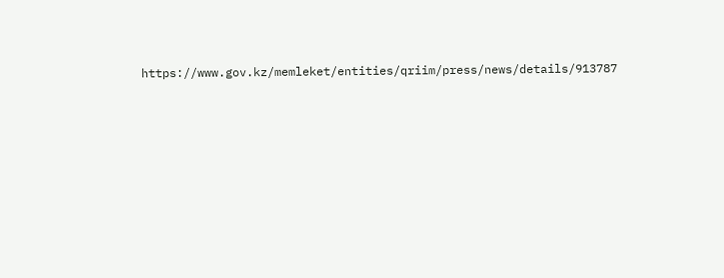https://www.gov.kz/memleket/entities/qriim/press/news/details/913787